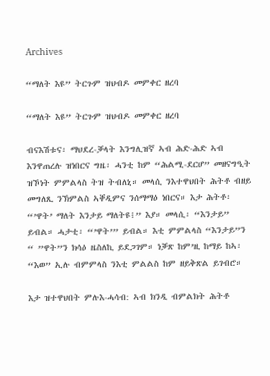Archives

“ማለት እዩ” ትርጉም ዝህብዶ መምቀር ዘረባ

“ማለት እዩ” ትርጉም ዝህብዶ መምቀር ዘረባ

ብናእሽቱና፡ ማህደረ-ቓላት እንግሊዝኛ ኣብ ሕድ-ሕድ ኣብ እንዋጠረሉ ዝነበርና ግዜ፡ ሓንቲ ከም “ሕልሚ-ደርሆ” መዘናግዒት ዝኾነት ምምልላስ ትዝ ትብለኒ። መላሲ ንእተዋህበት ሕትቶ ብዘይ መግለጺ ንኽምልስ ኣቐዲምና ንሰማማዕ ነበርና። እታ ሕትቶ፡ “’ዋት’ ማለት እንታይ ማለትዩ፧” እያ። መላሲ፡ “እንታይ” ይብል። ሓታቲ፡ “’ዋት’” ይብል። እቲ ምምልላስ “እንታይ”ን “ ”ዋት”ን ክሳዕ ዜስለኪ ይደጋገም። ነቓጽ ከም’ዚ ከማይ ከኣ፡ “እወ” ኢሉ ብምምላስ ንእቲ ምልልስ ከም ዘይቅጽል ይገብሮ።

እታ ዝተዋህበት ምሉእ-ሓሳብ: ኣብ ክንዲ ብምልክት ሕትቶ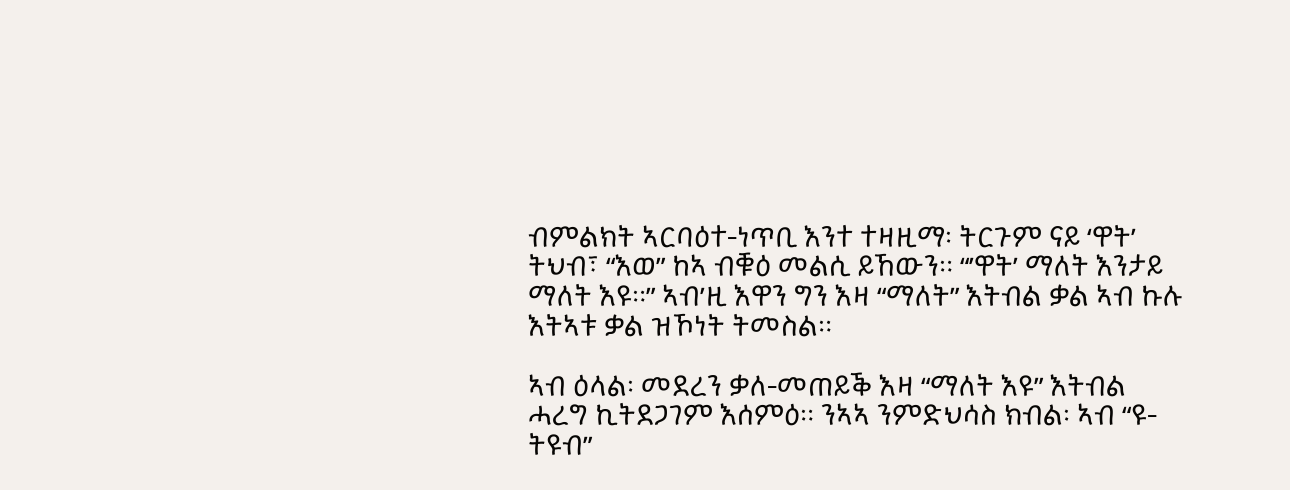ብምልክት ኣርባዕተ-ነጥቢ እንተ ተዛዚማ፡ ትርጉም ናይ ‘ዋት’ ትህብ፣ “እወ” ከኣ ብቑዕ መልሲ ይኸውን። “’ዋት’ ማለት እንታይ ማለት እዩ።” ኣብ’ዚ እዋን ግን እዛ “ማለት” እትብል ቃል ኣብ ኩሉ እትኣቱ ቃል ዝኾነት ትመስል።

ኣብ ዕላል፡ መደረን ቃለ-መጠይቕ እዛ “ማለት እዩ” እትብል ሓረግ ኪትደጋገም እሰምዕ። ንኣኣ ንምድህሳስ ክብል፡ ኣብ “ዩ-ትዩብ”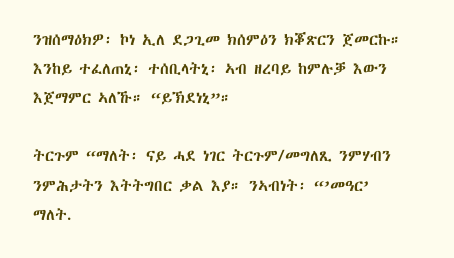ንዝሰማዕክዎ፡ ኮነ ኢለ ደጋጊመ ክሰምዕን ክቖጽርን ጀመርኩ። እንከይ ተፈለጠኒ፡ ተሰቢላትኒ፡ ኣብ ዘረባይ ከምሉቓ እውን እጀማምር ኣለኹ። “ይኽደነኒ”።

ትርጉም “ማለት፡ ናይ ሓደ ነገር ትርጉም/መግለጺ ንምሃብን ንምሕታትን እትትግበር ቃል እያ። ንኣብነት፡ “’መዓር’ ማለት.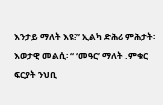እንታይ ማለት እዩ፧” ኢልካ ድሕሪ ምሕታት፡ እወታዊ መልሲ፡ “ ‘መዓር’ ማለት .ምቁር ፍርያት ንህቢ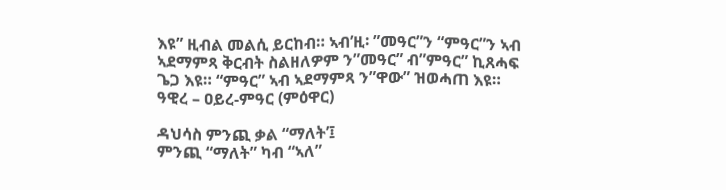እዩ” ዚብል መልሲ ይርከብ። ኣብ’ዚ፡ ”መዓር”ን “ምዓር”ን ኣብ ኣደማምጻ ቅርብት ስልዘለዎም ን”መዓር” ብ”ምዓር” ኪጸሓፍ ጌጋ እዩ። “ምዓር” ኣብ ኣደማምጻ ን”ዋው” ዝወሓጠ እዩ። ዓዊረ – ዐይረ-ምዓር (ምዕዋር)

ዳህሳስ ምንጪ ቃል “ማለት’፤
ምንጪ “ማለት” ካብ “ኣለ”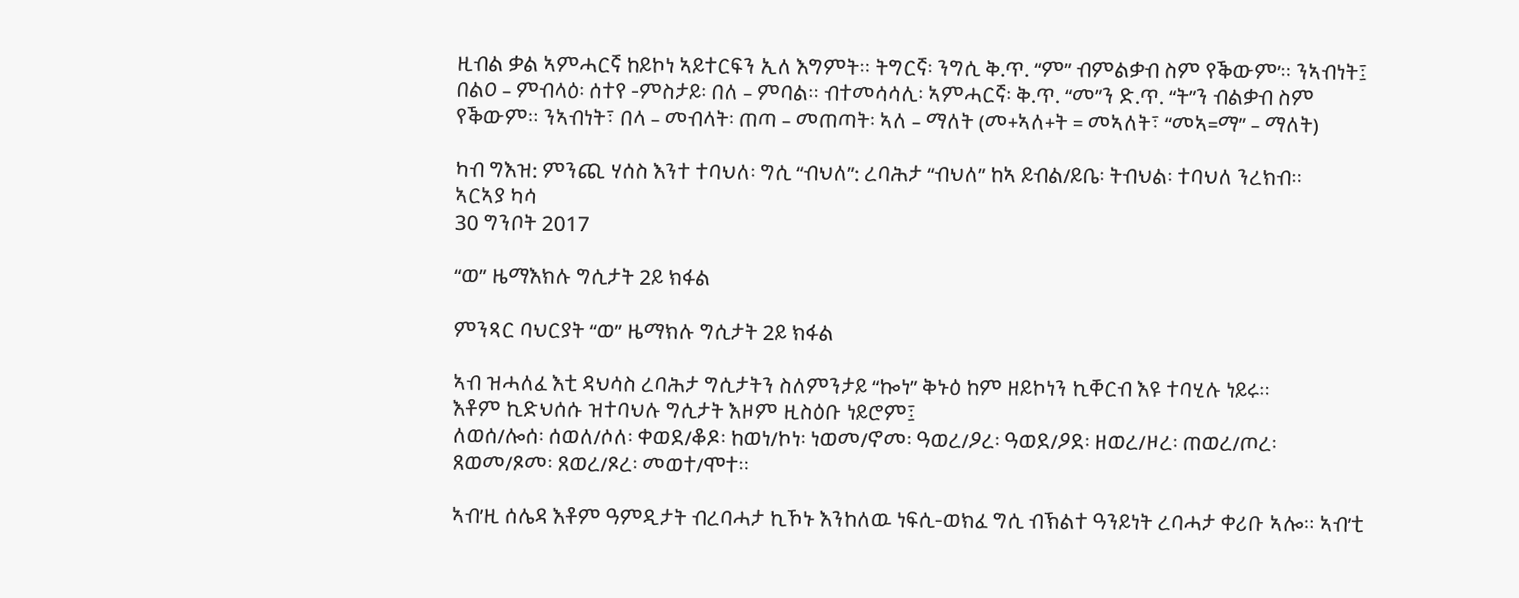ዚብል ቃል ኣምሓርኛ ከይኮነ ኣይተርፍን ኢለ እግምት። ትግርኛ፡ ንግሲ ቅ.ጥ. “ም” ብምልቃብ ስም የቕውም’። ንኣብነት፤ በልዐ – ምብላዕ፡ ሰተየ -ምስታይ፡ በለ – ምባል። ብተመሳሳሊ፡ ኣምሓርኛ፡ ቅ.ጥ. “መ”ን ድ.ጥ. “ት”ን ብልቃብ ስም የቕውም። ንኣብነት፣ በላ – መብላት፡ ጠጣ – መጠጣት፡ ኣለ – ማለት (መ+ኣለ+ት = መኣለት፣ “መኣ=ማ” – ማለት)

ካብ ግእዝ: ምንጪ ሃሰስ እንተ ተባህለ፡ ግሲ “ብህለ”: ረባሕታ “ብህለ” ከኣ ይብል/ይቤ፡ ትብህል፡ ተባህለ ንረክብ።
ኣርኣያ ካሳ
30 ግንቦት 2017

“ወ” ዜማእክሉ ግሲታት 2ይ ክፋል

ምንጻር ባህርያት “ወ” ዜማክሉ ግሲታት 2ይ ክፋል

ኣብ ዝሓለፈ እቲ ዳህሳስ ረባሕታ ግሲታትን ስለምንታይ “ኰነ” ቅኑዕ ከም ዘይኮነን ኪቐርብ እዩ ተባሂሉ ነይሩ።
እቶም ኪድህሰሱ ዝተባህሉ ግሲታት እዞም ዚስዕቡ ነይሮም፤
ለወሰ/ሎሰ፡ ሰወለ/ሶለ፡ ቀወደ/ቆዶ፡ ከወነ/ኮነ፡ ነወመ/ኖመ፡ ዓወረ/ዖረ፡ ዓወደ/ዖደ፡ ዘወረ/ዞረ፡ ጠወረ/ጦረ፡ ጸወመ/ጾመ፡ ጸወረ/ጾረ፡ መወተ/ሞተ።

ኣብ’ዚ ሰሌዳ እቶም ዓምዲታት ብረባሓታ ኪኾኑ እንከለዉ ነፍሲ-ወክፈ ግሲ ብኽልተ ዓንይነት ረባሓታ ቀሪቡ ኣሎ። ኣብ’ቲ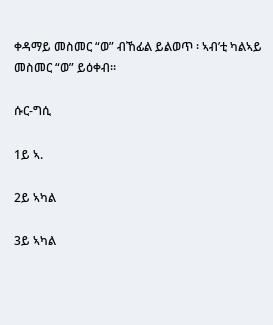ቀዳማይ መስመር “ወ” ብኸፊል ይልወጥ ፡ ኣብ’ቲ ካልኣይ መስመር “ወ” ይዕቀብ።

ሱር-ግሲ

1ይ ኣ.

2ይ ኣካል

3ይ ኣካል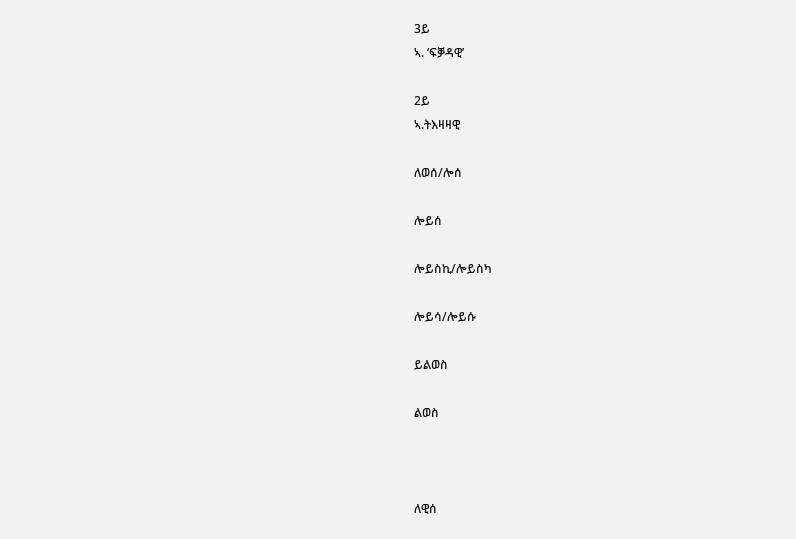3ይ
ኣ. ‘ፍቓዳዊ’

2ይ
ኣ.ትእዛዛዊ

ለወሰ/ሎሰ

ሎይሰ

ሎይስኪ/ሎይስካ

ሎይሳ/ሎይሱ

ይልወስ

ልወስ



ለዊሰ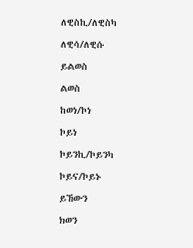ለዊስኪ/ለዊስካ

ለዊሳ/ለዊሱ

ይልወስ

ልወስ

ከወነ/ኮነ

ኮይነ

ኮይንኪ/ኮይንካ

ኮይና/ኮይኑ

ይኸውን

ክወን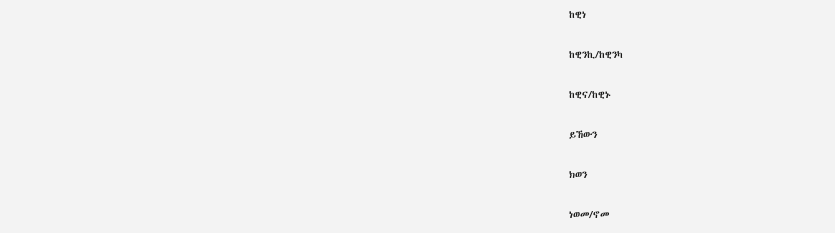ከዊነ

ከዊንኪ/ከዊንካ

ከዊና/ከዊኑ

ይኸውን

ክወን

ነወመ/ኖመ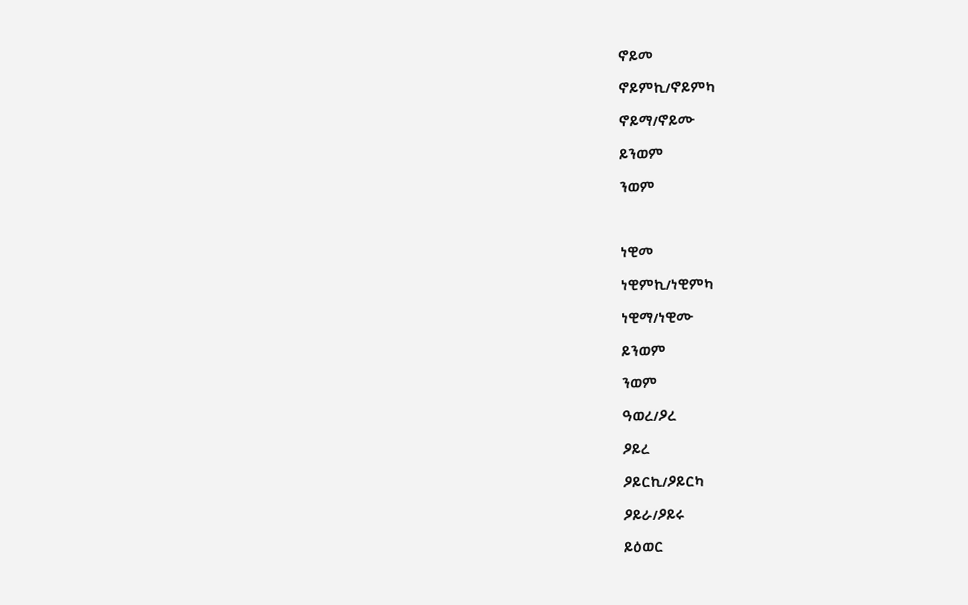ኖይመ

ኖይምኪ/ኖይምካ

ኖይማ/ኖይሙ

ይንወም

ንወም



ነዊመ

ነዊምኪ/ነዊምካ

ነዊማ/ነዊሙ

ይንወም

ንወም

ዓወረ/ዖረ

ዖይረ

ዖይርኪ/ዖይርካ

ዖይራ/ዖይሩ

ይዕወር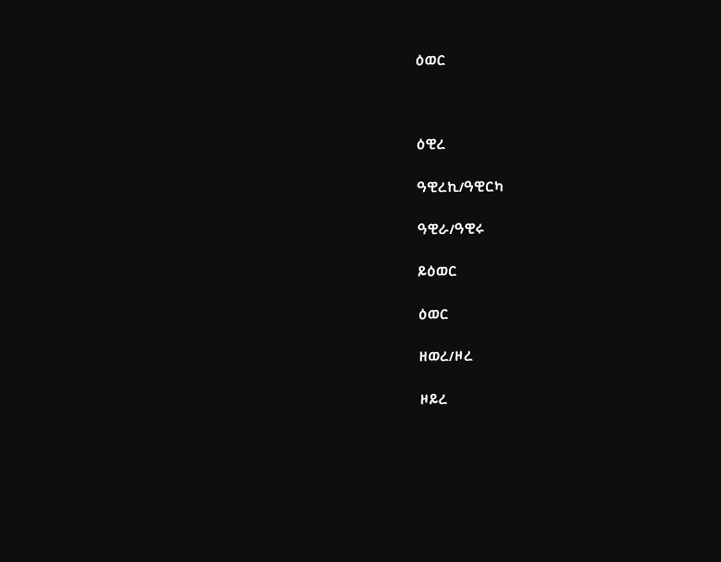ዕወር



ዕዊረ

ዓዊረኪ/ዓዊርካ

ዓዊራ/ዓዊሩ

ይዕወር

ዕወር

ዘወረ/ዞረ

ዞይረ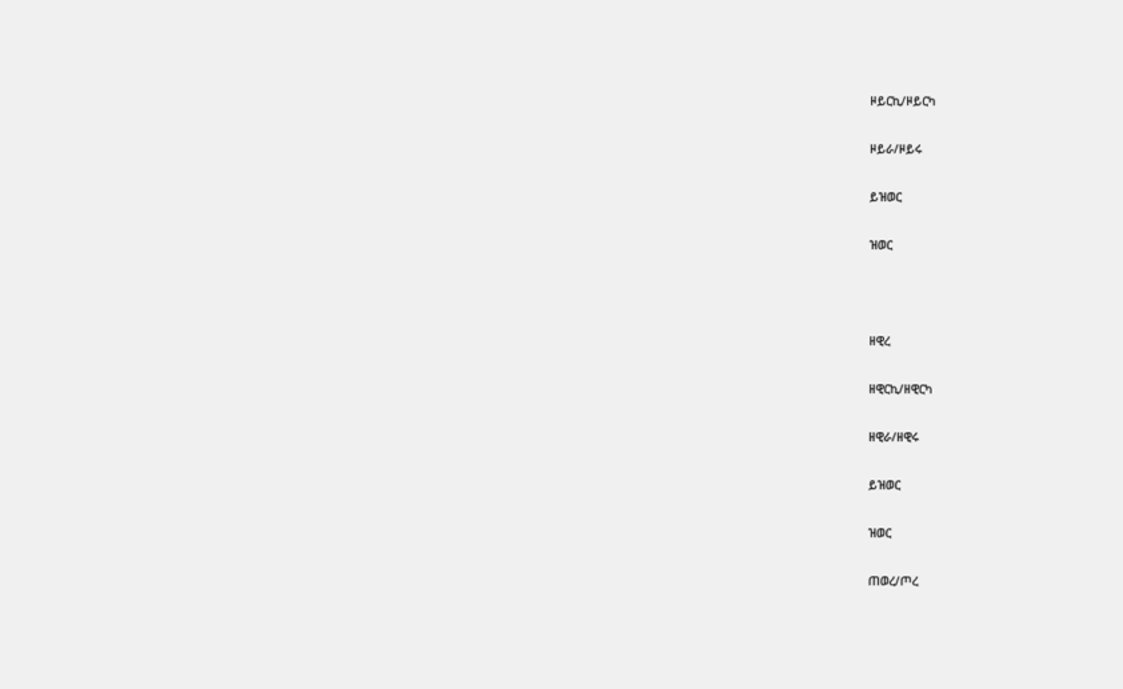ዞይርኪ/ዞይርካ

ዞይራ/ዞይሩ

ይዝወር

ዝወር



ዘዊረ

ዘዊርኪ/ዘዊርካ

ዘዊራ/ዘዊሩ

ይዝወር

ዝወር

ጠወረ/ጦረ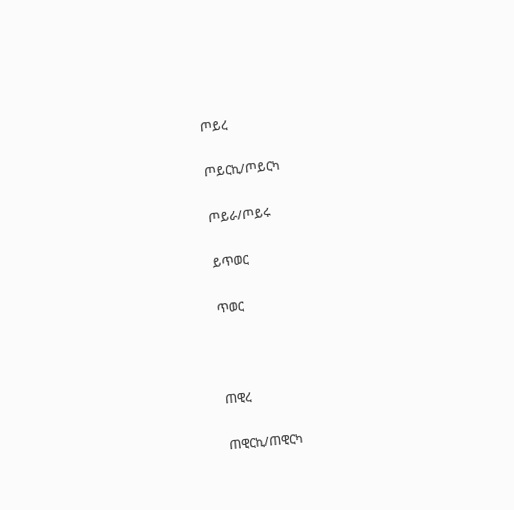ጦይረ

ጦይርኪ/ጦይርካ

ጦይራ/ጦይሩ

ይጥወር

ጥወር



ጠዊረ

ጠዊርኪ/ጠዊርካ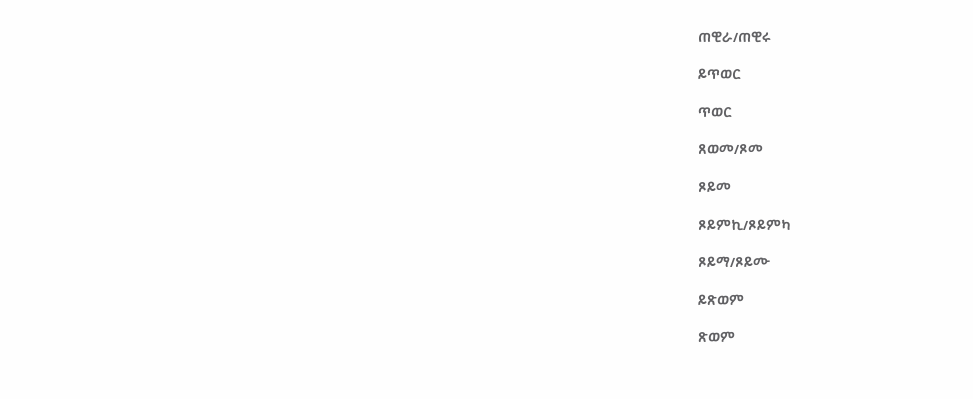ጠዊራ/ጠዊሩ

ይጥወር

ጥወር

ጸወመ/ጾመ

ጾይመ

ጾይምኪ/ጾይምካ

ጾይማ/ጾይሙ

ይጽወም

ጽወም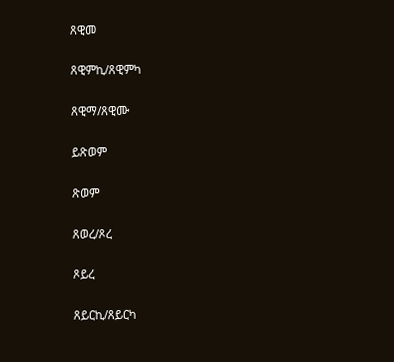ጸዊመ

ጸዊምኪ/ጸዊምካ

ጸዊማ/ጸዊሙ

ይጽወም

ጽወም

ጸወረ/ጾረ

ጾይረ

ጸይርኪ/ጸይርካ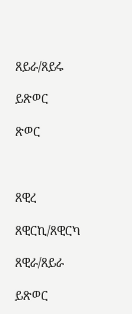ጸይራ/ጸይሩ

ይጽወር

ጽወር



ጸዊረ

ጸዊርኪ/ጸዊርካ

ጸዊራ/ጸይራ

ይጽወር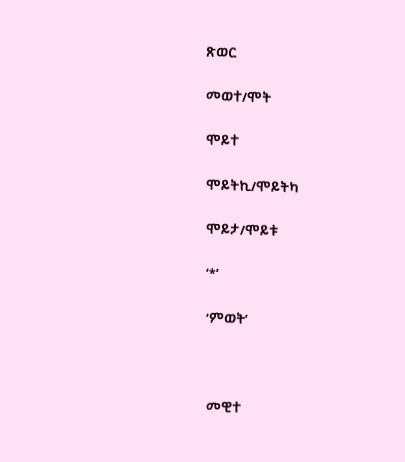ጽወር

መወተ/ሞት

ሞይተ

ሞይትኪ/ሞይትካ

ሞይታ/ሞይቱ

‘*’

‘ምወት’



መዊተ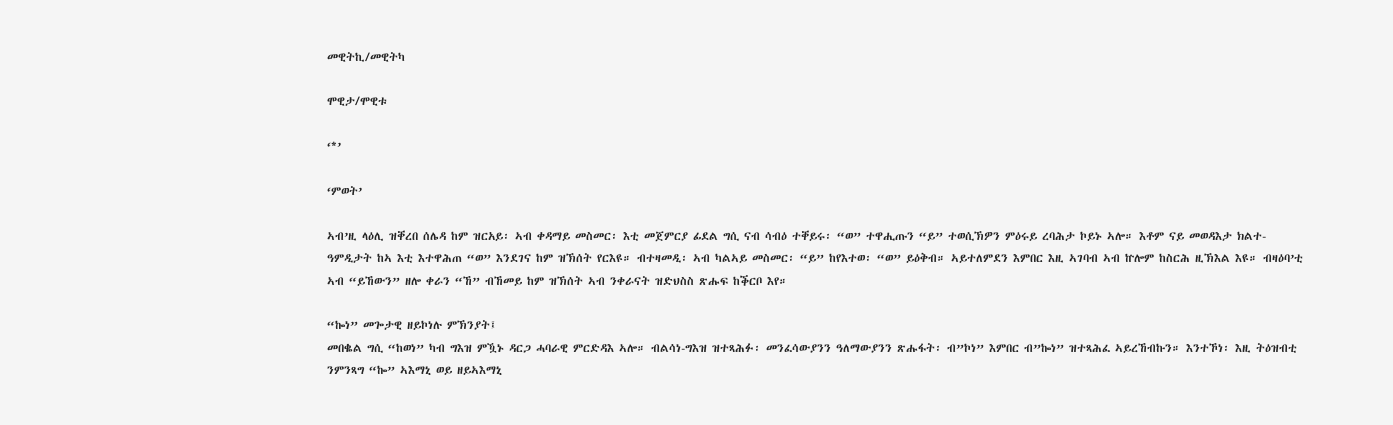መዊትኪ/መዊትካ

ሞዊታ/ሞዊቱ

‘*’

‘ምወት’

ኣብ’ዚ ላዕሊ ዝቐረበ ሰሌዳ ከም ዝርአይ፡ ኣብ ቀዳማይ መስመር፡ እቲ መጀምርያ ፊደል ግሲ ናብ ሳብዕ ተቐይሩ፡ “ወ” ተዋሒጡን “ይ” ተወሲኽዎን ምዕሩይ ረባሕታ ኮይኑ ኣሎ። እቶም ናይ መወዳእታ ክልተ-ዓምዲታት ከኣ እቲ እተዋሕጠ “ወ” እንደገና ከም ዝኽሰት የርእዩ። ብተዛመዲ፡ ኣብ ካልኣይ መስመር፡ “ይ” ከየእተወ፡ “ወ” ይዕቅብ። ኣይተለምደን እምበር እዚ ኣገባብ ኣብ ኵሎም ከስርሕ ዚኽእል እዩ። ብዛዕባ’ቲ ኣብ “ይኸውን” ዘሎ ቀራን “ኸ” ብኸመይ ከም ዝኽሰት ኣብ ንቀራናት ዝድህስስ ጽሑፍ ከቕርቦ እየ።

“ኰነ” መጐታዊ ዘይኮነሉ ምኽንያት፤
መበቈል ግሲ “ከወነ” ካብ ግእዝ ምዃኑ ዳርጋ ሓባራዊ ምርድዳእ ኣሎ። ብልሳነ-ግእዝ ዝተጻሕፉ፡ መንፈሳውያንን ዓለማውያንን ጽሑፋት፡ ብ”ኮነ” እምበር ብ”ኰነ” ዝተጻሕፈ ኣይረኸብኩን። እንተኾነ፡ እዚ ትዕዝብቲ ንምንጻግ “ኰ” ኣእማኒ ወይ ዘይኣእማኒ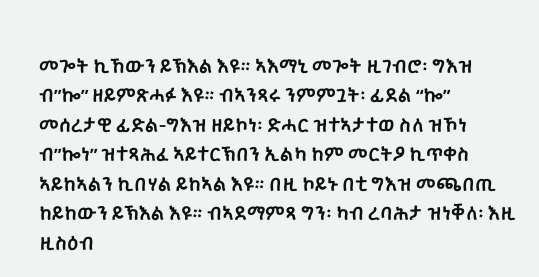መጐት ኪኸውን ይኽእል እዩ። ኣእማኒ መጐት ዚገብሮ፡ ግእዝ ብ”ኰ” ዘይምጽሓፉ እዩ። ብኣንጻሩ ንምምጓት፡ ፊደል “ኰ” መሰረታዊ ፊድል-ግእዝ ዘይኮነ፡ ድሓር ዝተኣታተወ ስለ ዝኾነ ብ”ኰነ” ዝተጻሕፈ ኣይተርኽበን ኢልካ ከም መርትዖ ኪጥቀስ ኣይከኣልን ኪበሃል ይከኣል እዩ። በዚ ኮይኑ በቲ ግእዝ መጫበጢ ከይከውን ይኽእል እዩ። ብኣደማምጻ ግን፡ ካብ ረባሕታ ዝነቐለ፡ እዚ ዚስዕብ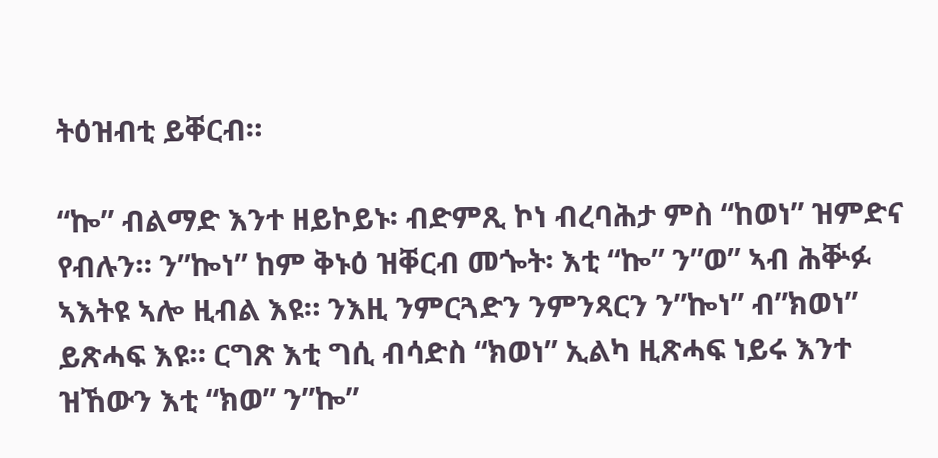ትዕዝብቲ ይቐርብ።

“ኰ” ብልማድ እንተ ዘይኮይኑ፡ ብድምጺ ኮነ ብረባሕታ ምስ “ከወነ” ዝምድና የብሉን። ን”ኰነ” ከም ቅኑዕ ዝቐርብ መጐት፡ እቲ “ኰ” ን”ወ” ኣብ ሕቝፉ ኣእትዩ ኣሎ ዚብል እዩ። ንእዚ ንምርጓድን ንምንጻርን ን”ኰነ” ብ”ክወነ” ይጽሓፍ እዩ። ርግጽ እቲ ግሲ ብሳድስ “ክወነ” ኢልካ ዚጽሓፍ ነይሩ እንተ ዝኸውን እቲ “ክወ” ን”ኰ”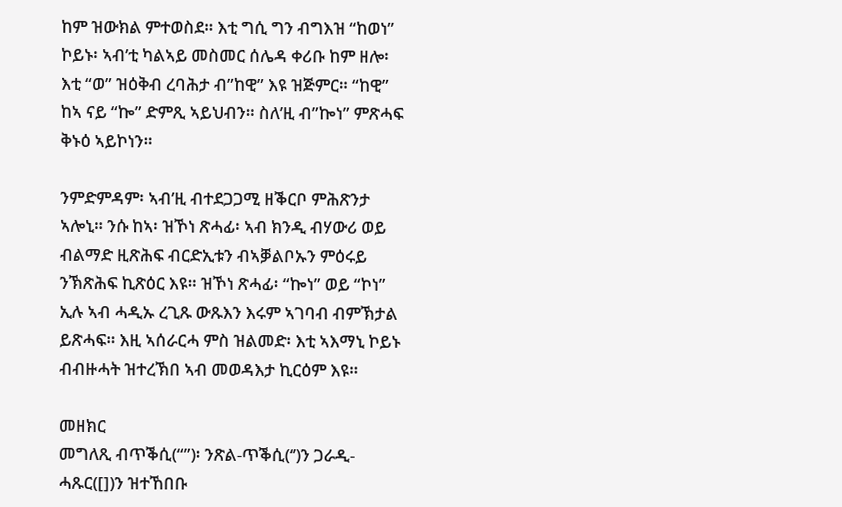ከም ዝውክል ምተወስደ። እቲ ግሲ ግን ብግእዝ “ከወነ” ኮይኑ፡ ኣብ’ቲ ካልኣይ መስመር ሰሌዳ ቀሪቡ ከም ዘሎ፡ እቲ “ወ” ዝዕቅብ ረባሕታ ብ”ከዊ” እዩ ዝጅምር። “ከዊ” ከኣ ናይ “ኰ” ድምጺ ኣይህብን። ስለ’ዚ ብ”ኰነ” ምጽሓፍ ቅኑዕ ኣይኮነን።

ንምድምዳም፡ ኣብ’ዚ ብተደጋጋሚ ዘቕርቦ ምሕጽንታ ኣሎኒ። ንሱ ከኣ፡ ዝኾነ ጽሓፊ፡ ኣብ ክንዲ ብሃውሪ ወይ ብልማድ ዚጽሕፍ ብርድኢቱን ብኣቓልቦኡን ምዕሩይ ንኽጽሕፍ ኪጽዕር እዩ። ዝኾነ ጽሓፊ፡ “ኰነ” ወይ “ኮነ” ኢሉ ኣብ ሓዲኡ ረጊጹ ውጹእን እሩም ኣገባብ ብምኽታል ይጽሓፍ። እዚ ኣሰራርሓ ምስ ዝልመድ፡ እቲ ኣእማኒ ኮይኑ ብብዙሓት ዝተረኽበ ኣብ መወዳእታ ኪርዕም እዩ።

መዘክር
መግለጺ ብጥቕሲ(“”)፡ ንጽል-ጥቕሲ(‘’)ን ጋራዲ-ሓጹር([])ን ዝተኸበቡ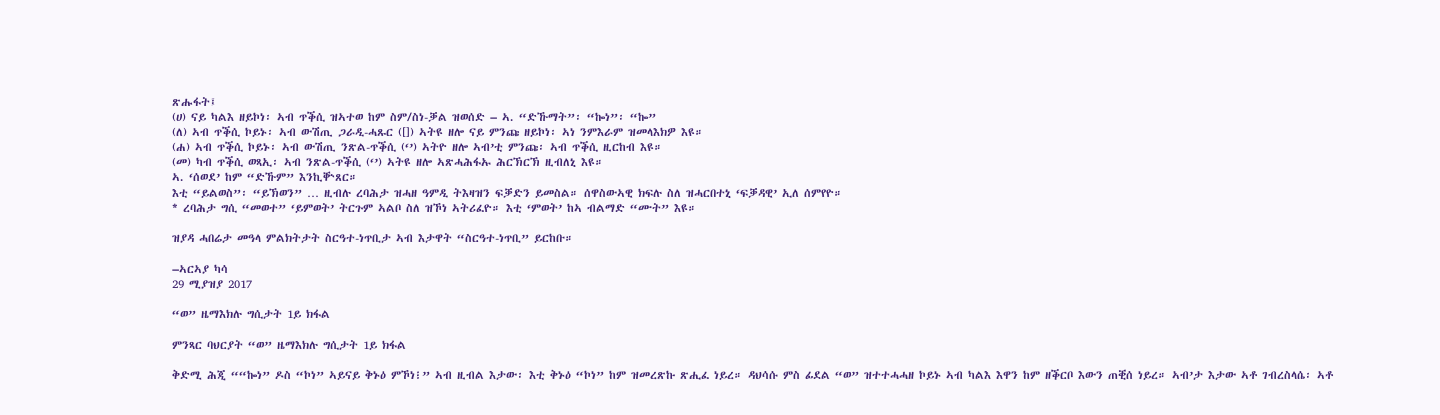ጽሑፋት፤
(ሀ) ናይ ካልእ ዘይኮነ፡ ኣብ ጥቕሲ ዝኣተወ ከም ስም/ስነ-ቓል ዝወሰድ – ኣ. “ድኹማት”፡ “ኰነ”፡ “ኰ”
(ለ) ኣብ ጥቕሲ ኮይኑ፡ ኣብ ውሽጢ ጋራዲ-ሓጹር ([]) ኣትዩ ዘሎ ናይ ምንጩ ዘይኮነ፡ ኣነ ንምእራም ዝመላእክዎ እዩ።
(ሐ) ኣብ ጥቕሲ ኮይኑ፡ ኣብ ውሽጢ ንጽል-ጥቕሲ (‘’) ኣትዮ ዘሎ ኣብ’ቲ ምንጩ፡ ኣብ ጥቕሲ ዚርከብ እዩ።
(መ) ካብ ጥቕሲ ወጻኢ፡ ኣብ ንጽል-ጥቕሲ (‘’) ኣትዩ ዘሎ ኣጽሓሕፋኡ ሕርኽርኽ ዚብለኒ እዩ።
ኣ. ‘ሰወደ’ ከም “ድኹም” እንኪቝጸር።
እቲ “ይልወስ”፡ “ይኽወን” … ዚብሉ ረባሕታ ዝሓዘ ዓምዲ ትእዛዝን ፍቓድን ይመስል። ሰዋስውኣዊ ክፍሉ ስለ ዝሓርበተኒ ‘ፍቓዳዊ’ ኢለ ሰምየዮ።
* ረባሕታ ግሲ “መወተ” ‘ይምወት’ ትርጉም ኣልቦ ስለ ዝኾነ ኣትሪፈዮ። እቲ ‘ምወት’ ከኣ ብልማድ “ሙት” እዩ።

ዝያዳ ሓበሬታ መዓላ ምልክትታት ስርዓተ-ነጥቢታ ኣብ እታዋት “ስርዓተ-ነጥቢ” ይርከቡ።

–ኣርኣያ ካሳ
29 ሚያዝያ 2017

“ወ” ዜማእክሉ ግሲታት 1ይ ክፋል

ምንጻር ባህርያት “ወ” ዜማእክሉ ግሲታት 1ይ ክፋል

ቅድሚ ሕጂ ““ኰነ” ዶስ “ኮነ” ኣይናይ ቅኑዕ ምኾነ፧” ኣብ ዚብል እታው፡ እቲ ቅኑዕ “ኮነ” ከም ዝመረጽኩ ጽሒፈ ነይረ። ዳህሳሱ ምስ ፊደል “ወ” ዝተተሓሓዘ ኮይኑ ኣብ ካልእ እዋን ከም ዘቕርቦ እውን ጠቒሰ ነይረ። ኣብ’ታ እታው ኣቶ ገብረስላሴ፡ ኣቶ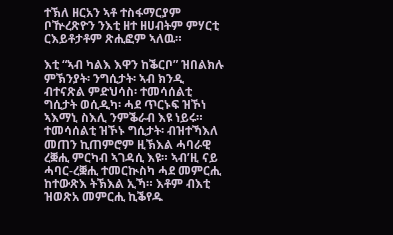ተኽለ ዘርአን ኣቶ ተስፋማርያም ቦዅረጽዮን ንእቲ ዘተ ዘሀብትም ምሃርቲ ርእይቶታቶም ጽሒፎም ኣለዉ።

እቲ “ኣብ ካልእ እዋን ከቕርቦ” ዝበልክሉ ምኽንያት፡ ንግሲታት፡ ኣብ ክንዲ ብተናጽል ምድህሳስ፡ ተመሳሰልቲ ግሲታት ወሲዲካ፡ ሓደ ጥርኑፍ ዝኾነ ኣእማኒ ስእሊ ንምቕራብ እዩ ነይሩ። ተመሳሰልቲ ዝኾኑ ግሲታት፡ ብዝተኻእለ መጠን ኪጠምሮም ዚኽእል ሓባራዊ ረቛሒ ምርካብ ኣገዳሲ እዩ። ኣብ’ዚ ናይ ሓባር-ረቛሒ ተመርኲስካ ሓደ መምርሒ ከተውጽእ ትኽእል ኢኻ። እቶም ብእቲ ዝወጽአ መምርሒ ኪቕየዱ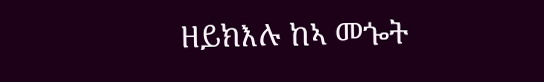ዘይክእሉ ከኣ መጐት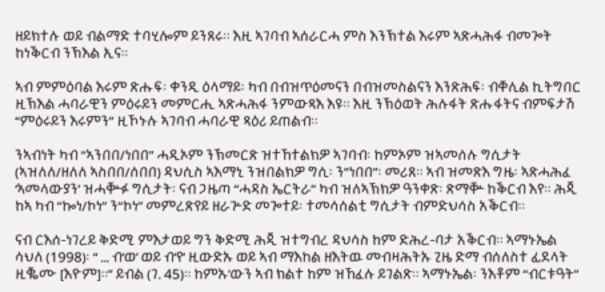ዘይክተሉ ወይ ብልማድ ተባሂሎም ይንጸሩ። እዚ ኣገባብ ኣሰራርሓ ምስ እንኽተል እሩም ኣጽሓሕፋ ብመጐት ከነቕርብ ንኽእል ኢና።

ኣብ ምምዕባል እሩም ጽሑፍ፡ ቀንዲ ዕላማይ፡ ካብ በብዝጥዕመናን በብዝመስልናን እንጽሕፍ፡ ብቐሊል ኪትግበር ዚኽእል ሓባራዊን ምዕሩይን መምርሒ ኣጽሓሕፋ ንምውጻእ እዩ። እዚ ንኽዕወት ሕሉፋት ጽሑፋትና ብምፍታሽ “ምዕሩይን እሩምን” ዚኾኑሉ ኣገባብ ሓባራዊ ጻዕሪ ይጠልብ።

ንኣብነት ካብ “ኣንበበ/ነበበ” ሓዲኦም ንኽመርጽ ዝተኸተልክዎ ኣገባብ፡ ከምኦም ዝኣመሰሉ ግሲታት (ኣዝለለ/ዘለለ ኣስበበ/ሰበበ) ዳህሲስ ኣእማኒ ንዝበልክዎ ግሲ፡ ን”ነበበ”፡ መሪጸ። ኣብ ዝመጽእ ግዜ፡ ኣጽሓሕፈ ‘ኣመላውያን’ ዝሓቝፉ ግሲታት፡ ናብ ጋዜጣ “ሓዳስ ኤርትራ” ካብ ዝለኣኽክዎ ዓንቀጽ፡ ጽማቝ ከቕርብ እየ። ሕጂ ከኣ ካብ “ኰነ/ኮነ” ን“ኮነ” መምረጽየይ ዘራጕድ መጐተይ፡ ተመሳሰልቲ ግሲታት ብምድህሳስ አቕርብ።

ናብ ርእሰ-ነገረይ ቅድሚ ምእታወይ ግን ቅድሚ ሕጂ ዝተግብረ ዳህሳስ ከም ድሕረ-ባታ አቕርብ። ኣማኑኤል ሳህለ (1998)፡ “ … ብ‘ወ’ ወይ ብ‘የ’ ዚውድኡ ወይ ኣብ ማእከል ዘእትዉ መብዛሕትኡ ጊዜ ድማ ብሰለስተ ፊደላት ዚቘሙ [እዮም]።” ይብል (ገ. 45)። ከምኡ’ውን ኣብ ክልተ ከም ዝኸፈሉ ይገልጽ። ኣማኑኤል፡ ንእቶም “ብርቱዓት”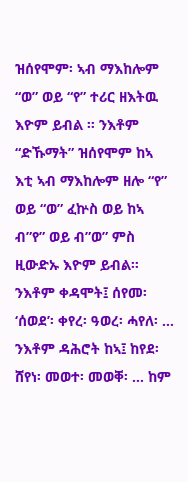ዝሰየሞም፡ ኣብ ማእከሎም “ወ” ወይ “የ” ተሪር ዘእትዉ እዮም ይብል ። ንእቶም “ድኹማት” ዝሰየሞም ከኣ እቲ ኣብ ማእከሎም ዘሎ “የ” ወይ “ወ” ፈኵስ ወይ ከኣ ብ”የ” ወይ ብ”ወ” ምስ ዚውድኡ እዮም ይብል። ንእቶም ቀዳሞት፤ ሰየመ፡ ‘ሰወደ’፡ ቀየረ፡ ዓወረ፡ ሓየለ፡ … ንእቶም ዳሕሮት ከኣ፤ ከየደ፡ ሸየነ፡ መወተ፡ መወቐ፡ … ከም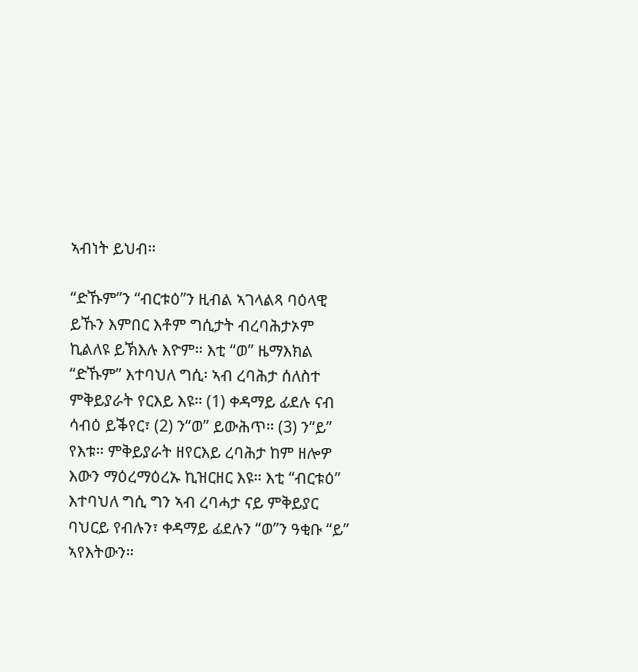ኣብነት ይህብ።

“ድኹም”ን “ብርቱዕ”ን ዚብል ኣገላልጻ ባዕላዊ ይኹን እምበር እቶም ግሲታት ብረባሕታኦም ኪልለዩ ይኽእሉ እዮም። እቲ “ወ” ዜማእክል “ድኹም” እተባህለ ግሲ፡ ኣብ ረባሕታ ሰለስተ ምቅይያራት የርእይ እዩ። (1) ቀዳማይ ፊደሉ ናብ ሳብዕ ይቕየር፣ (2) ን“ወ” ይውሕጥ። (3) ን“ይ” የእቱ። ምቅይያራት ዘየርእይ ረባሕታ ከም ዘሎዎ እውን ማዕረማዕረኡ ኪዝርዘር እዩ። እቲ “ብርቱዕ” እተባህለ ግሲ ግን ኣብ ረባሓታ ናይ ምቅይያር ባህርይ የብሉን፣ ቀዳማይ ፊደሉን “ወ”ን ዓቂቡ “ይ” ኣየእትውን።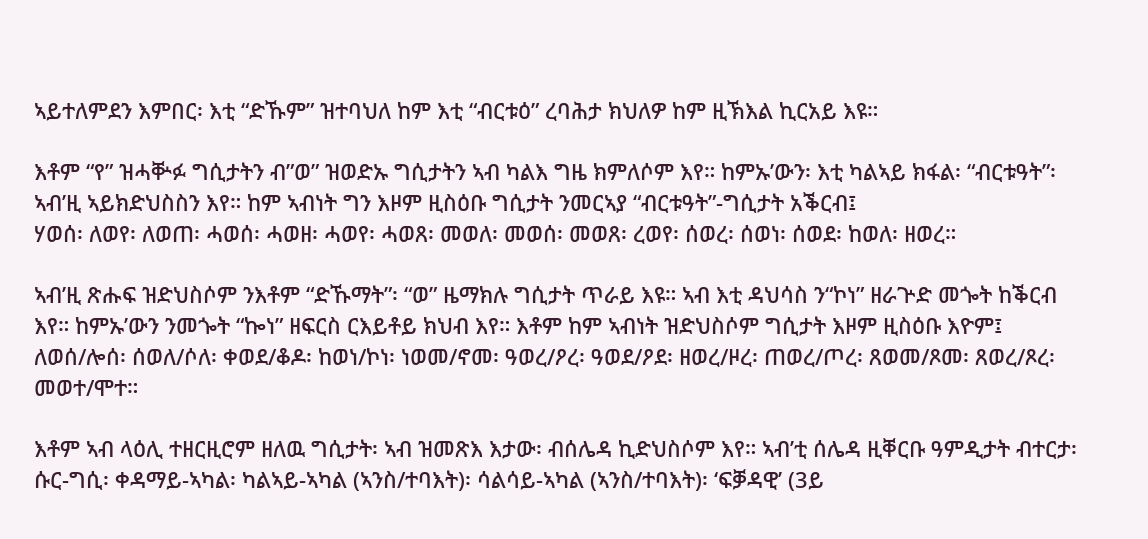ኣይተለምደን እምበር፡ እቲ “ድኹም” ዝተባህለ ከም እቲ “ብርቱዕ” ረባሕታ ክህለዎ ከም ዚኽእል ኪርአይ እዩ።

እቶም “የ” ዝሓቝፉ ግሲታትን ብ”ወ” ዝወድኡ ግሲታትን ኣብ ካልእ ግዜ ክምለሶም እየ። ከምኡ’ውን፡ እቲ ካልኣይ ክፋል፡ “ብርቱዓት”፡ ኣብ’ዚ ኣይክድህስስን እየ። ከም ኣብነት ግን እዞም ዚስዕቡ ግሲታት ንመርኣያ “ብርቱዓት”-ግሲታት አቕርብ፤
ሃወሰ፡ ለወየ፡ ለወጠ፡ ሓወሰ፡ ሓወዘ፡ ሓወየ፡ ሓወጸ፡ መወለ፡ መወሰ፡ መወጸ፡ ረወየ፡ ሰወረ፡ ሰወነ፡ ሰወደ፡ ከወለ፡ ዘወረ።

ኣብ’ዚ ጽሑፍ ዝድህስሶም ንእቶም “ድኹማት”፡ “ወ” ዜማክሉ ግሲታት ጥራይ እዩ። ኣብ እቲ ዳህሳስ ን“ኮነ” ዘራጕድ መጐት ከቕርብ እየ። ከምኡ’ውን ንመጐት “ኰነ” ዘፍርስ ርእይቶይ ክህብ እየ። እቶም ከም ኣብነት ዝድህስሶም ግሲታት እዞም ዚስዕቡ እዮም፤ ለወሰ/ሎሰ፡ ሰወለ/ሶለ፡ ቀወደ/ቆዶ፡ ከወነ/ኮነ፡ ነወመ/ኖመ፡ ዓወረ/ዖረ፡ ዓወደ/ዖደ፡ ዘወረ/ዞረ፡ ጠወረ/ጦረ፡ ጸወመ/ጾመ፡ ጸወረ/ጾረ፡ መወተ/ሞተ።

እቶም ኣብ ላዕሊ ተዘርዚሮም ዘለዉ ግሲታት፡ ኣብ ዝመጽእ እታው፡ ብሰሌዳ ኪድህስሶም እየ። ኣብ’ቲ ሰሌዳ ዚቐርቡ ዓምዲታት ብተርታ፡ ሱር-ግሲ፡ ቀዳማይ-ኣካል፡ ካልኣይ-ኣካል (ኣንስ/ተባእት)፡ ሳልሳይ-ኣካል (ኣንስ/ተባእት)፡ ‘ፍቓዳዊ’ (3ይ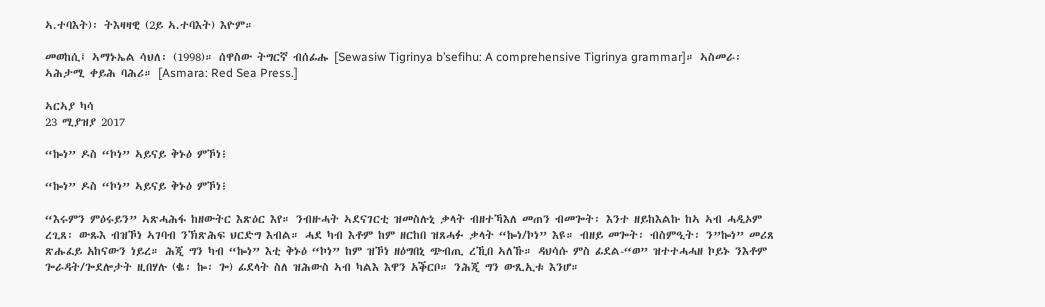ኣ.ተባእት)፡ ትእዛዛዊ (2ይ ኣ.ተባእት) እዮም።

መወከሲ፤ ኣማኑኤል ሳህለ፡ (1998)። ሰዋስው ትግርኛ ብሰፊሑ [Sewasiw Tigrinya b’sefihu: A comprehensive Tigrinya grammar]። ኣስመራ፡ ኣሕታሚ ቀይሕ ባሕሪ። [Asmara: Red Sea Press.]

ኣርኣያ ካሳ
23 ሚያዝያ 2017

“ኰነ” ዶስ “ኮነ” ኣይናይ ቅኑዕ ምኾነ፧

“ኰነ” ዶስ “ኮነ” ኣይናይ ቅኑዕ ምኾነ፧

“እሩምን ምዕሩይን” ኣጽሓሕፋ ከዘውትር እጽዕር እየ። ንብዙሓት ኣደናገርቲ ዝመስሉኒ ቃላት ብዘተኻእለ መጠን ብመጐት፡ እንተ ዘይከእልኩ ከኣ ኣብ ሓዲኦም ረጊጸ፡ ውጹእ ብዝኾነ ኣገባብ ንኽጽሕፍ ህርድግ እብል። ሓደ ካብ እቶም ከም ዘርከበ ዝጸሓፉ ቃላት “ኰነ/ኮነ” እዩ። ብዘይ መጐት፡ ብስምዒት፡ ን”ኰነ” መሪጸ ጽሑፈይ አከናውን ነይረ። ሕጂ ግን ካብ “ኰነ” እቲ ቅኑዕ “ኮነ” ከም ዝኾነ ዘዕግበኒ ጭብጢ ረኺበ ኣለኹ። ዳህሳሱ ምስ ፊደል-“ወ” ዝተተሓሓዘ ኮይኑ ንእቶም ጐራዳት/ጐደሎታት ዚበሃሉ (ቈ፡ ኰ፡ ጐ) ፊደላት ስለ ዝሕውስ ኣብ ካልእ እዋን አቕርቦ። ንሕጂ ግን ውጺኢቱ እንሆ።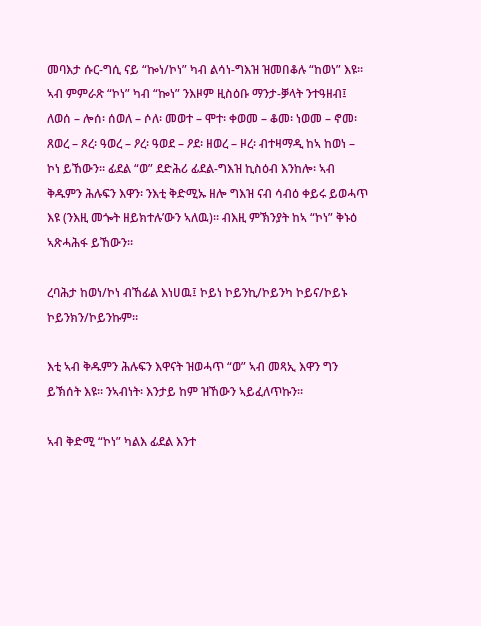መባእታ ሱር-ግሲ ናይ “ኰነ/ኮነ” ካብ ልሳነ-ግእዝ ዝመበቆሉ “ከወነ” እዩ። ኣብ ምምራጽ “ኮነ” ካብ “ኰነ” ንእዞም ዚስዕቡ ማንታ-ቓላት ንተዓዘብ፤ ለወሰ – ሎሰ፡ ሰወለ – ሶለ፡ መወተ – ሞተ፡ ቀወመ – ቆመ፡ ነወመ – ኖመ፡ ጸወረ – ጾረ፡ ዓወረ – ዖረ፡ ዓወደ – ዖደ፡ ዘወረ – ዞረ፡ ብተዛማዲ ከኣ ከወነ – ኮነ ይኸውን። ፊደል “ወ” ደድሕሪ ፊደል-ግእዝ ኪስዕብ እንከሎ፡ ኣብ ቅዱምን ሕሉፍን እዋን፡ ንእቲ ቅድሚኡ ዘሎ ግእዝ ናብ ሳብዕ ቀይሩ ይወሓጥ እዩ (ንእዚ መጐት ዘይክተሉ’ውን ኣለዉ)። ብእዚ ምኽንያት ከኣ “ኮነ” ቅኑዕ ኣጽሓሕፋ ይኸውን።

ረባሕታ ከወነ/ኮነ ብኸፊል እነሀዉ፤ ኮይነ ኮይንኪ/ኮይንካ ኮይና/ኮይኑ ኮይንክን/ኮይንኩም።

እቲ ኣብ ቅዱምን ሕሉፍን እዋናት ዝወሓጥ “ወ” ኣብ መጻኢ እዋን ግን ይኽሰት እዩ። ንኣብነት፡ እንታይ ከም ዝኸውን ኣይፈለጥኩን።

ኣብ ቅድሚ “ኮነ” ካልእ ፊደል እንተ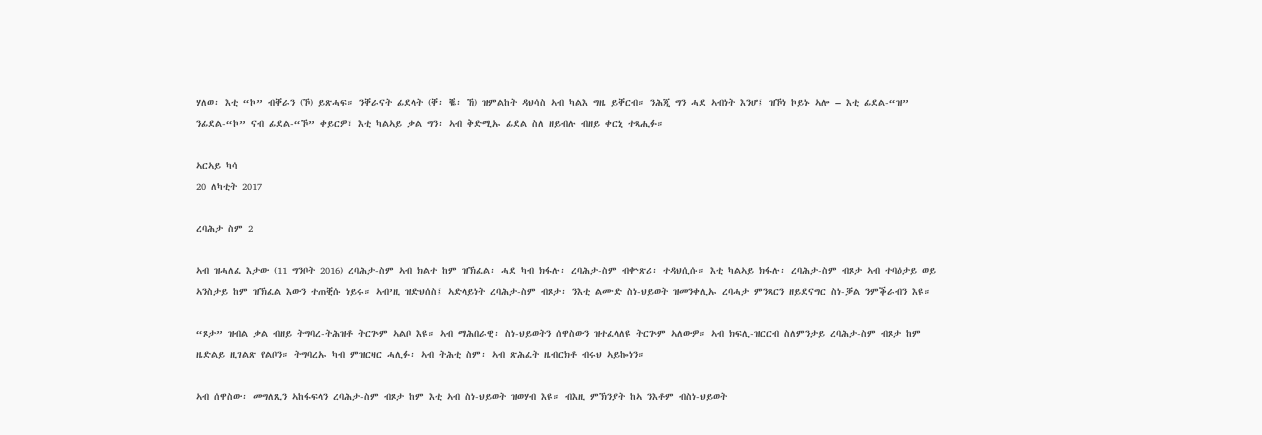ሃለወ፡ እቲ “ኮ” ብቐራን (ኾ) ይጽሓፍ። ንቐራናት ፊደላት (ቐ፡ ቘ፡ ኸ) ዝምልከት ዳህሳስ ኣብ ካልእ ግዜ ይቐርብ። ንሕጂ ግን ሓደ ኣብነት እንሆ፤ ዝኾነ ኮይኑ ኣሎ – እቲ ፊደል-“ዝ” ንፊደል-“ኮ” ናብ ፊደል-“ኾ” ቀይርዎ፣ እቲ ካልኣይ ቃል ግን፡ ኣብ ቅድሚኡ ፊደል ስለ ዘይብሉ ብዘይ ቀርኒ ተጻሒፉ።

ኣርኣይ ካሳ
20 ለካቲት 2017

ረባሕታ ስም 2

ኣብ ዝሓለፈ እታው (11 ግንቦት 2016) ረባሕታ-ስም ኣብ ክልተ ከም ዝኽፈል፡ ሓደ ካብ ክፋሉ፡ ረባሕታ-ስም ብቍጽሪ፡ ተዳህሲሱ። እቲ ካልኣይ ክፋሉ፡ ረባሕታ-ስም ብጾታ ኣብ ተባዕታይ ወይ ኣንስታይ ከም ዝኽፈል እውን ተጠቒሱ ነይሩ። ኣብ’ዚ ዝድህሰስ፤ ኣድላይነት ረባሕታ-ስም ብጾታ፡ ንእቲ ልሙድ ስነ-ህይወት ዝመንቀሊኡ ረባሓታ ምንጻርን ዘይደናግር ስነ-ቓል ንምቕራብን እዩ።

“ጾታ” ዝብል ቃል ብዘይ ትግባረ-ትሕዝቶ ትርጕም ኣልቦ እዩ። ኣብ ማሕበራዊ፡ ስነ-ህይወትን ሰዋስውን ዝተፈላለዩ ትርጕም ኣለውዎ። ኣብ ክፍሊ-ዝርርብ ስለምንታይ ረባሕታ-ስም ብጾታ ከም ዜድልይ ዚገልጽ የልቦን። ትግባረኡ ካብ ምዝርዛር ሓሊፉ፡ ኣብ ትሕቲ ስም፡ ኣብ ጽሕፈት ዜብርክቶ ብሩህ ኣይኰነን።

ኣብ ሰዋስው፡ መግለጺን ኣከፋፍላን ረባሕታ-ስም ብጾታ ከም እቲ ኣብ ስነ-ህይወት ዝወሃብ እዩ። ብእዚ ምኽንያት ከኣ ንእቶም ብስነ-ህይወት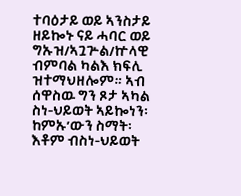ተባዕታይ ወይ ኣንስታይ ዘይኰኑ ናይ ሓባር ወይ ግኡዝ/ኣጓጕል/ኵላዊ ብምባል ካልእ ክፍሊ ዝተማህዘሎም። ኣብ ሰዋስዉ ግን ጾታ ኣካል ስነ-ህይወት ኣይኰነን፡ ከምኡ’ውን ስማት፡ እቶም ብስነ-ህይወት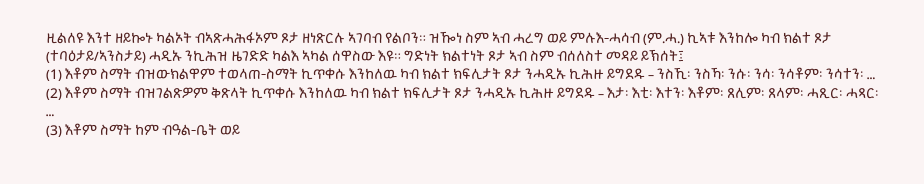ዚልለዩ እንተ ዘይኰኑ ካልኦት ብኣጽሓሕፋኦም ጾታ ዘነጽርሉ ኣገባብ የልቦን። ዝዀነ ስም ኣብ ሓረግ ወይ ምሉእ-ሓሳብ (ም.ሓ.) ኪኣቱ እንከሎ ካብ ክልተ ጾታ (ተባዕታይ/ኣንስታይ) ሓዲኡ ንኪሕዝ ዜገድድ ካልእ ኣካል ሰዋስው እዩ። ግድነት ክልተነት ጾታ ኣብ ስም ብሰለስተ መዳይ ይኽሰት፤
(1) እቶም ስማት ብዝውክልዋም ተወላጠ-ስማት ኪጥቀሱ እንከለዉ ካብ ክልተ ክፍሊታት ጾታ ንሓዲኡ ኪሕዙ ይግደዱ – ንስኺ፡ ንስኻ፡ ንሱ፡ ንሳ፡ ንሳቶም፡ ንሳተን፡ …
(2) እቶም ስማት ብዝገልጽዎም ቅጽላት ኪጥቀሱ እንከለዉ ካብ ክልተ ክፍሊታት ጾታ ንሓዲኡ ኪሕዙ ይግደዱ – እታ፡ እቲ፡ እተን፡ እቶም፡ ጸሊም፡ ጸላም፡ ሓጺር፡ ሓጻር፡ …
(3) እቶም ስማት ከም ብዓል-ቤት ወይ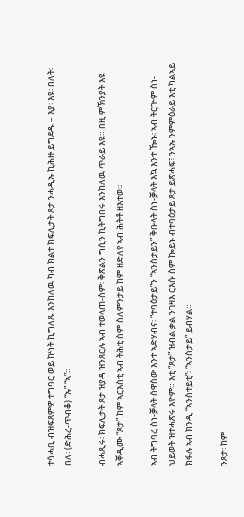ተሳሓቢ ብዝፍጸምዎ ተግባር ወይ ኵነት ኪግለጹ እንከለዉ ካብ ክልተ ክፍሊታት ጾታ ንሓዲኡ ኪሕዙ ይግደዱ – እያ፡ እዩ፡ በለት፡ በለ፡ (ድሕረ-ጥብቆ) “ኡ” “ኣ”።

ብሓጺሩ፡ ክፍሊታት ጾታ ዝያዳ ዝንጸርሉ ኣብ ተወላጠ-ስም፡ ቅጽልን ግሲን ኪትግበሩ እንከለዉ ጥራይ እዩ። በዚ ምኽንያት እዩ ኣቐዲሙ “ጾታ” ከም ኣርእስቲ ኣብ ትሕቲ ስም ስለምንታይ ከም ዘድለየ ኣብ ሕትቶ ዘእተወ።

ኣብ ትግባረ ስነ-ቓላት ሰዋስው እንተ ኣድሃብና፡ “ተባዕታይ”ን “ኣንስታይን” ቅቡላት ስነ-ቓላት እኳ እንተ ዀኑ፡ ኣብ ትርጕም ስነ-ህይወት ዝተሓጽሩ እዮም። እቲ “ጾታ” ዝብል ቃል ንገዛእ ርእሱ ስም ኰይኑ ብተባዕታይ ጾታ ይጽሓፍ፣ ንኣኡ ንምምዕራይ እቲ ካልኣይ ክፋሉ ኣብ ክንዲ “ኣንስተይቲ”፡ “ኣንስታይ” ይብሃል።

ንጾታ፡ ከም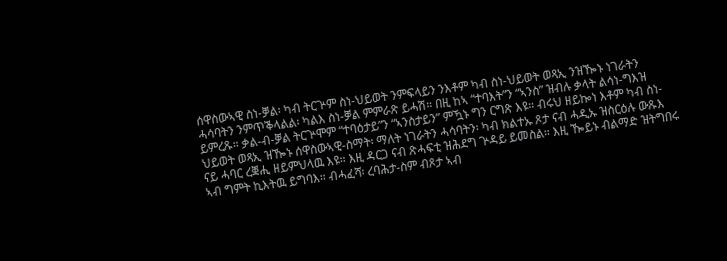ሰዋስውኣዊ ስነ-ቓል፡ ካብ ትርጕም ስነ-ህይወት ንምፍላይን ንእቶም ካብ ስነ-ህይወት ወጻኢ ንዝዀኑ ነገራትን ሓሳባትን ንምጥቕላልል፡ ካልእ ስነ-ቓል ምምራጽ ይሓሽ። በዚ ከኣ “ተባእት”ን “ኣንስ” ዝብሉ ቃላት ልሳነ-ግእዝ ይምረጹ። ቃል-ብ-ቓል ትርጕሞም “ተባዕታይ”ን “ኣንስታይን” ምዃኑ ግን ርግጽ እዩ። ብሩህ ዘይኰነ እቶም ካብ ስነ-ህይወት ወጻኢ ዝዀኑ ሰዋስውኣዊ-ስማት፡ ማለት ነገራትን ሓሳባትን፡ ካብ ክልተኡ ጾታ ናብ ሓዲኡ ዝስርዕሉ ውጹእ ናይ ሓባር ረቛሒ ዘይምህላዉ እዩ። እዚ ዳርጋ ናብ ጽሓፍቲ ዝሕደግ ጕዳይ ይመስል። እዚ ዀይኑ ብልማድ ዝትግበሩ ኣብ ግምት ኪእትዉ ይግባእ። ብሓፈሻ፡ ረባሕታ-ስም ብጾታ ኣብ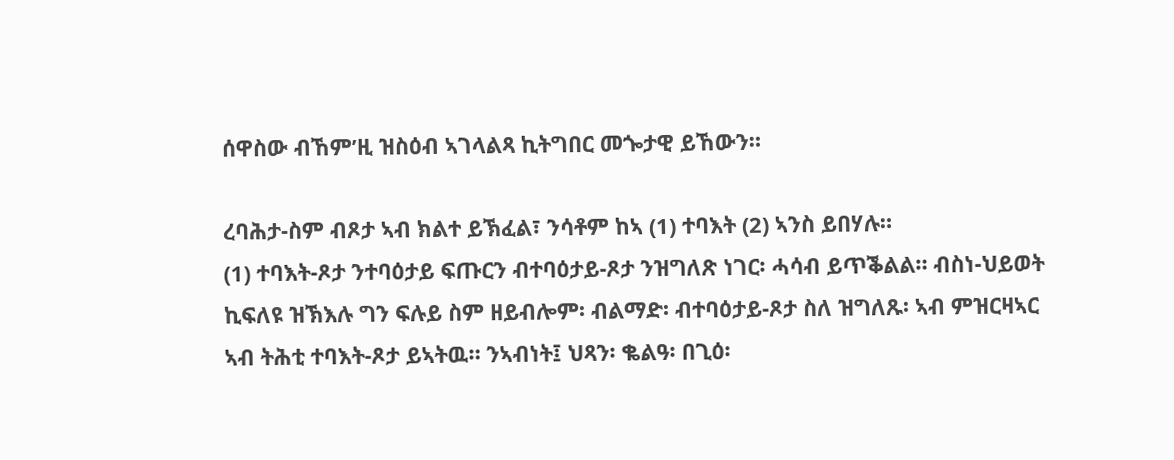ሰዋስው ብኸም’ዚ ዝስዕብ ኣገላልጻ ኪትግበር መጐታዊ ይኸውን።

ረባሕታ-ስም ብጾታ ኣብ ክልተ ይኽፈል፣ ንሳቶም ከኣ (1) ተባእት (2) ኣንስ ይበሃሉ።
(1) ተባእት-ጾታ ንተባዕታይ ፍጡርን ብተባዕታይ-ጾታ ንዝግለጽ ነገር፡ ሓሳብ ይጥቕልል። ብስነ-ህይወት ኪፍለዩ ዝኽእሉ ግን ፍሉይ ስም ዘይብሎም፡ ብልማድ፡ ብተባዕታይ-ጾታ ስለ ዝግለጹ፡ ኣብ ምዝርዛኣር ኣብ ትሕቲ ተባእት-ጾታ ይኣትዉ። ንኣብነት፤ ህጻን፡ ቈልዓ፡ በጊዕ፡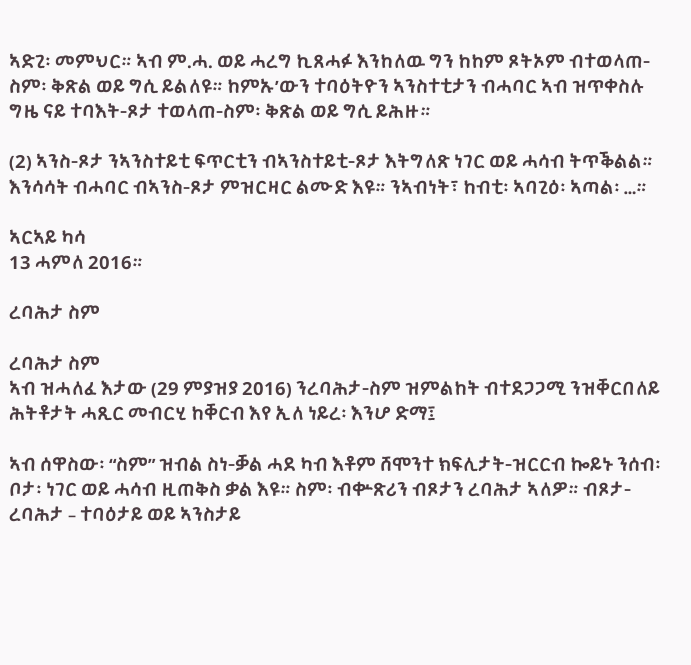ኣድጊ፡ መምህር። ኣብ ም.ሓ. ወይ ሓረግ ኪጸሓፉ እንከለዉ ግን ከከም ጾትኦም ብተወላጠ-ስም፡ ቅጽል ወይ ግሲ ይልለዩ። ከምኡ’ውን ተባዕትዮን ኣንስተቲታን ብሓባር ኣብ ዝጥቀስሉ ግዜ ናይ ተባእት-ጾታ ተወላጠ-ስም፡ ቅጽል ወይ ግሲ ይሕዙ።

(2) ኣንስ-ጾታ ንኣንስተይቲ ፍጥርቲን ብኣንስተይቲ-ጾታ እትግለጽ ነገር ወይ ሓሳብ ትጥቕልል። እንሳሳት ብሓባር ብኣንስ-ጾታ ምዝርዛር ልሙድ እዩ። ንኣብነት፣ ከብቲ፡ ኣባጊዕ፡ ኣጣል፡ …።

ኣርኣይ ካሳ
13 ሓምለ 2016።

ረባሕታ ስም

ረባሕታ ስም
ኣብ ዝሓለፈ እታው (29 ምያዝያ 2016) ንረባሕታ-ስም ዝምልከት ብተደጋጋሚ ንዝቐርበለይ ሕትቶታት ሓጺር መብርሂ ከቐርብ እየ ኢለ ነይረ፡ እንሆ ድማ፤

ኣብ ሰዋስው፡ “ስም” ዝብል ስነ-ቓል ሓደ ካብ እቶም ሸሞንተ ክፍሊታት-ዝርርብ ኰይኑ ንሰብ፡ ቦታ፡ ነገር ወይ ሓሳብ ዚጠቅስ ቃል እዩ። ስም፡ ብቍጽሪን ብጾታን ረባሕታ ኣለዎ። ብጾታ-ረባሕታ – ተባዕታይ ወይ ኣንስታይ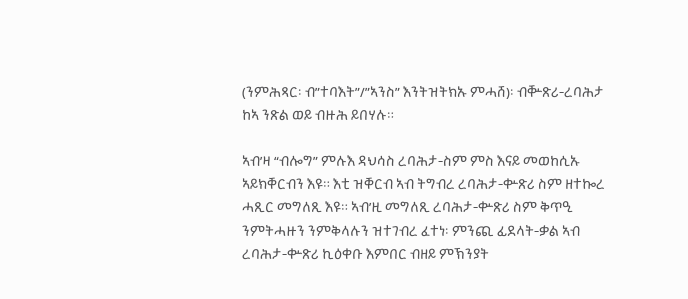(ንምሕጻር፡ ብ”ተባእት”/”ኣንስ” እንትዝትክኡ ምሓሸ)፡ ብቝጽሪ-ረባሕታ ከኣ ንጽል ወይ ብዙሕ ይበሃሉ።

ኣብ’ዛ “ብሎግ” ምሉእ ዳህሳስ ረባሕታ-ስም ምስ እናይ መወከሲኡ ኣይክቐርብን እዩ። እቲ ዝቐርብ ኣብ ትግብረ ረባሕታ-ቍጽሪ ስም ዘተኰረ ሓጺር መግለጺ እዩ። ኣብ’ዚ መግለጺ ረባሕታ-ቍጽሪ ስም ቅጥዒ ንምትሓዙን ንምቅላሉን ዝተገብረ ፈተነ፡ ምንጪ ፊደላት-ቃል ኣብ ረባሕታ-ቍጽሪ ኪዕቀቡ እምበር ብዘይ ምኽንያት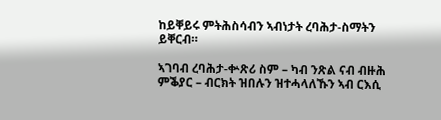ከይቐይሩ ምትሕስሳብን ኣብነታት ረባሕታ-ስማትን ይቐርብ።

ኣገባብ ረባሕታ-ቍጽሪ ስም – ካብ ንጽል ናብ ብዙሕ ምቕያር – ብርክት ዝበሉን ዝተሓላለኹን ኣብ ርእሲ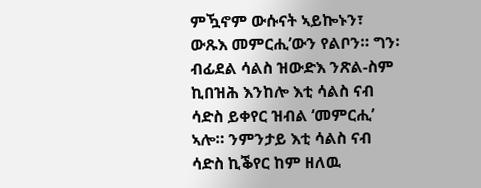ምዃኖም ውሱናት ኣይኰኑን፣ ውጹእ መምርሒ’ውን የልቦን። ግን፡ ብፊደል ሳልስ ዝውድእ ንጽል-ስም ኪበዝሕ እንከሎ እቲ ሳልስ ናብ ሳድስ ይቀየር ዝብል ‘መምርሒ’ ኣሎ። ንምንታይ እቲ ሳልስ ናብ ሳድስ ኪቕየር ከም ዘለዉ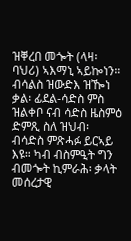ዝቐረበ መጐት (ላዛ፡ ባህሪ) ኣእማኒ ኣይኰነን። ብሳልስ ዝውድእ ዝዀነ ቃል፡ ፊደል-ሳድስ ምስ ዝልቀቦ ናብ ሳድስ ዜስምዕ ድምጺ ስለ ዝህብ፡ ብሳድስ ምጽሓፉ ይርኣይ እዩ። ካብ ብስምዒት ግን ብመጐት ኪምራሕ፡ ቃላት መሰረታዊ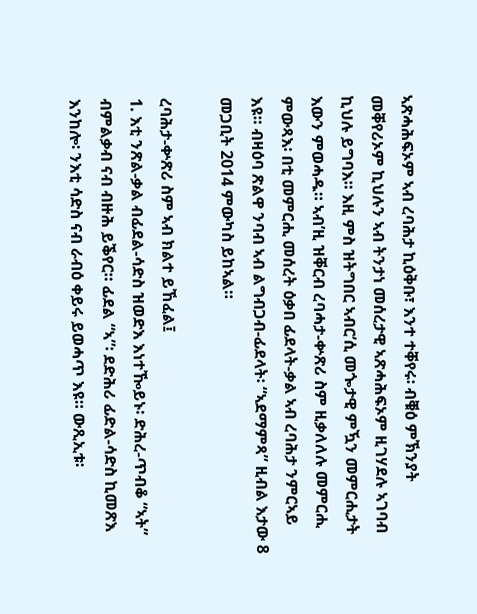ኣጽሓሕፍኦም ኣብ ረባሕታ ኪዕቅቡ፣ እንተ ተቐየሩ፡ ብቑዕ ምኽንያት መቐየሪኦም ኪህሉን ኣብ ትንታነ መሰረታዊ ኣጽሓሕፍኦም ዚገሃደሉ ኣገባብ ኪህሉ ይግባእ። እዚ ምስ ዝትግበር ኣብር’ሲ መጐታዊ ምዃን መምርሒታት እውን ምወሓዱ። ኣብ’ዚ ዝቐርብ ረባሓታ-ቍጽሪ ስም ዚቃለለሉ መምርሒ ምውጻእ፡ በቲ መምርሒ መሰረት ዕቃበ ፊደላት-ቃል ኣብ ረባሕታ ንምርኣይ እዩ። ብዛዕባ ጽልዋ ንባብ ኣብ ልግብጋብ-ፊደላት፡ “ኣደማምጻ” ዚብል እታው 8 መጋቢት 2014 ምውካስ ይከኣል።

ረባሕታ-ቍጽሪ ስም ኣብ ክልተ ይኸፈል፤
1. እቲ ንጽል-ቃል ብፊደል-ሳድስ ዝወድእ እነተዀይኑ፡ ድሕረ-ጥብቆ “ኣት” ብምልቃብ ናብ ብዙሕ ይቕየር። ፊደል “ኣ”፡ ደድሕሪ ፊድል-ሳድስ ኪመጽእ እንከሎ፡ ንእቲ ሳድስ ናብ ራብዕ ቀይሩ ይወሓጥ እዩ። ውጺኢቱ፡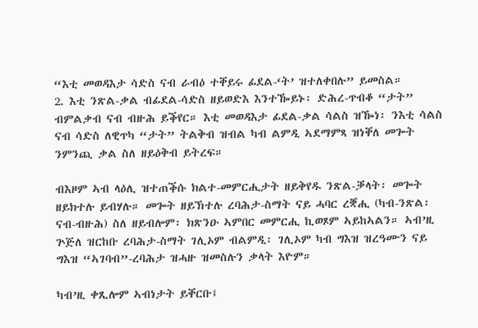“እቲ መወዳእታ ሳድስ ናብ ራብዕ ተቐይሩ ፊደል-‘ት’ ዝተለቀበሉ” ይመስል።
2. እቲ ንጽል-ቃል ብፊደል-ሳድስ ዘይወድእ እንተዀይኑ፡ ድሕረ-ጥብቆ “ታት” ብምልቃብ ናብ ብዙሕ ይቕየር። እቲ መወዳእታ ፊደል-ቃል ሳልስ ዝዀነ፡ ንእቲ ሳልስ ናብ ሳድስ ለዊጥካ “ታት” ትልቅብ ዝብል ካብ ልምዲ ኣደማምጻ ዝነቐለ መጐት ንምንጪ ቃል ስለ ዘይዕቅብ ይትረፍ።

ብእዞም ኣብ ላዕሊ ዝተጠቕሱ ክልተ-መምርሒታት ዘይቅየዱ ንጽል-ቓላት፡ መጐት ዘይክተሉ ይብሃሉ። መጐት ዘይኽተሉ ረባሕታ-ስማት ናይ ሓባር ረቛሒ (ካብ-ንጽል፡ ናብ-ብዙሕ) ስለ ዘይብሎም፡ ክጽንዑ ኣምበር መምርሒ ኪወጾም ኣይከኣልን። ኣብ’ዚ ጕጅለ ዝርከቡ ረባሕታ-ስማት ገሊኦም ብልምዲ፡ ገሊኦም ካብ ግእዝ ዝረዓሙን ናይ ግእዝ “ኣገባብ”-ረባሕታ ዝሓዙ ዝመስሉን ቃላት እዮም።

ካብ’ዚ ቀጺሎም ኣብነታት ይቐርቡ፤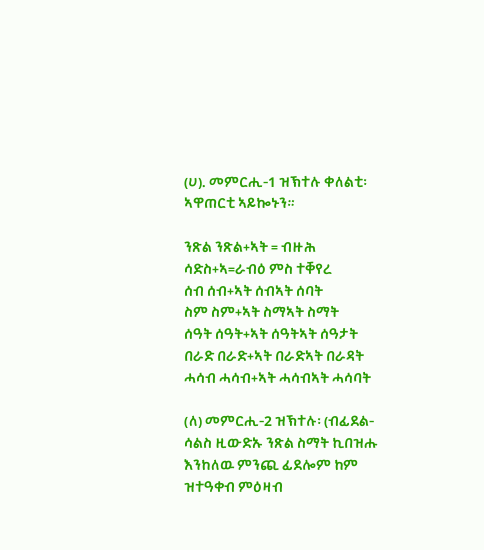(ሀ). መምርሒ-1 ዝኽተሉ ቀለልቲ፡ ኣዋጠርቲ ኣይኰኑን።

ንጽል ንጽል+ኣት = ብዙሕ ሳድስ+ኣ=ራብዕ ምስ ተቐየረ
ሰብ ሰብ+ኣት ሰብኣት ሰባት
ስም ስም+ኣት ስማኣት ስማት
ሰዓት ሰዓት+ኣት ሰዓትኣት ሰዓታት
በራድ በራድ+ኣት በራድኣት በራዳት
ሓሳብ ሓሳብ+ኣት ሓሳብኣት ሓሳባት

(ለ) መምርሒ-2 ዝኽተሉ፡ (ብፊደል-ሳልስ ዚውድኡ ንጽል ስማት ኪበዝሑ እንከለዉ ምንጪ ፊደሎም ከም ዝተዓቀብ ምዕዛብ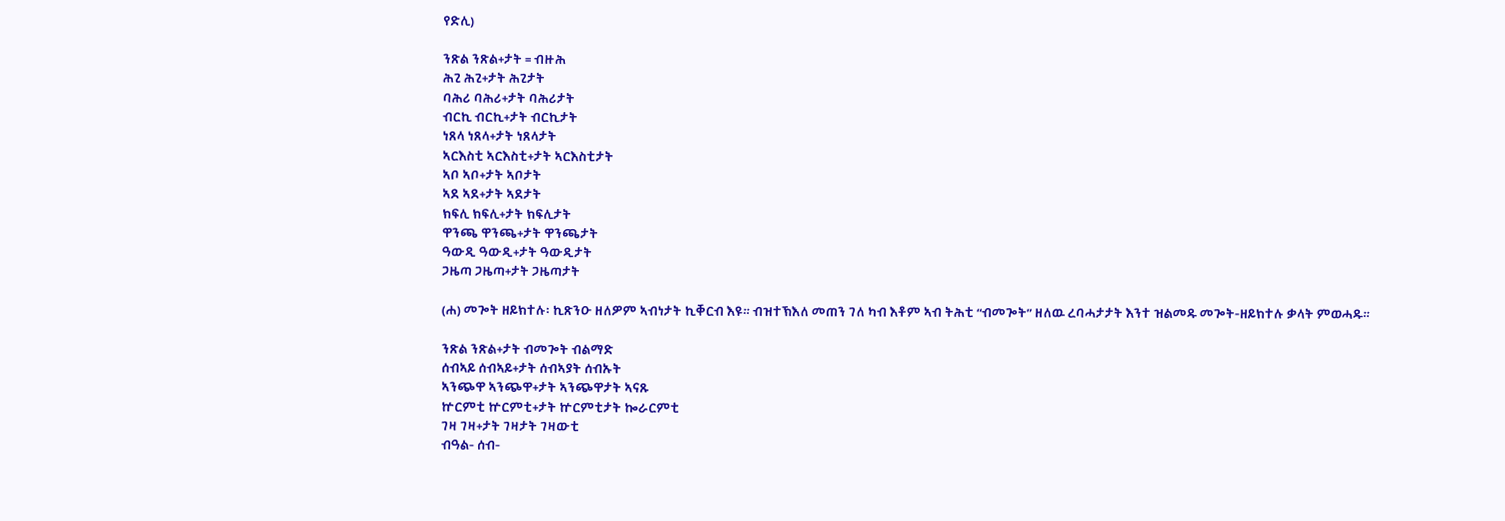የድሊ)

ንጽል ንጽል+ታት = ብዙሕ
ሕጊ ሕጊ+ታት ሕጊታት
ባሕሪ ባሕሪ+ታት ባሕሪታት
ብርኪ ብርኪ+ታት ብርኪታት
ነጸላ ነጸላ+ታት ነጸላታት
ኣርእስቲ ኣርእስቲ+ታት ኣርእስቲታት
ኣቦ ኣቦ+ታት ኣቦታት
ኣደ ኣደ+ታት ኣደታት
ክፍሊ ክፍሊ+ታት ክፍሊታት
ዋንጫ ዋንጫ+ታት ዋንጫታት
ዓውዲ ዓውዲ+ታት ዓውዲታት
ጋዜጣ ጋዜጣ+ታት ጋዜጣታት

(ሐ) መጐት ዘይክተሉ፡ ኪጽንዑ ዘለዎም ኣብነታት ኪቐርብ እዩ። ብዝተኽእለ መጠን ገለ ካብ እቶም ኣብ ትሕቲ “ብመጐት” ዘለዉ ረባሓታታት እንተ ዝልመዱ መጐት-ዘይክተሉ ቃላት ምወሓዱ።

ንጽል ንጽል+ታት ብመጐት ብልማድ
ሰብኣይ ሰብኣይ+ታት ሰብኣያት ሰብኡት
ኣንጭዋ ኣንጭዋ+ታት ኣንጭዋታት ኣናጹ
ኵርምቲ ኵርምቲ+ታት ኵርምቲታት ኰራርምቲ
ገዛ ገዛ+ታት ገዛታት ገዛውቲ
ብዓል- ሰብ-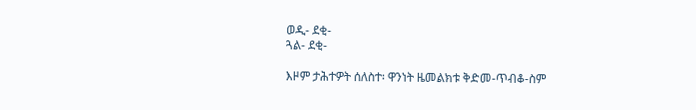ወዲ- ደቂ-
ጓል- ደቂ-

እዞም ታሕተዎት ሰለስተ፡ ዋንነት ዜመልክቱ ቅድመ-ጥብቆ-ስም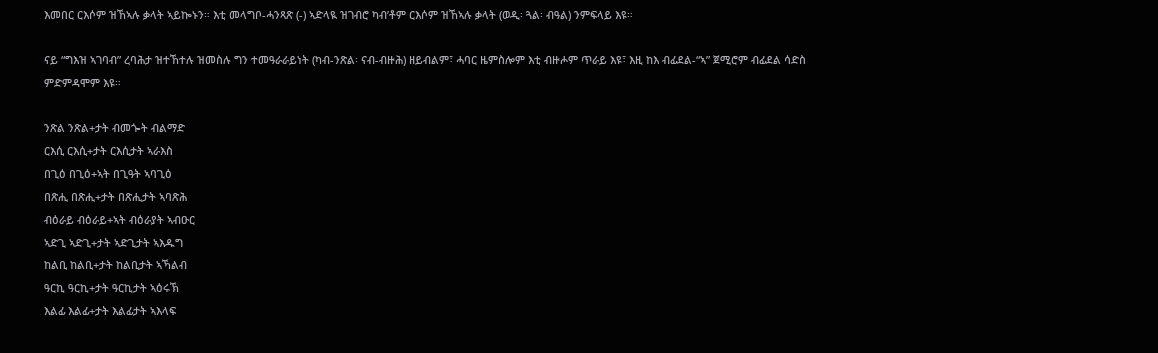እመበር ርእሶም ዝኸኣሉ ቃላት ኣይኰኑን። እቲ መላግቦ-ሓንጻጽ (-) ኣድላዪ ዝገብሮ ካብ’ቶም ርእሶም ዝኸኣሉ ቃላት (ወዲ፡ ጓል፡ ብዓል) ንምፍላይ እዩ።

ናይ “ግእዝ ኣገባብ” ረባሕታ ዝተኸተሉ ዝመስሉ ግን ተመዓራራይነት (ካብ-ንጽል፡ ናብ-ብዙሕ) ዘይብልም፣ ሓባር ዜምስሎም እቲ ብዙሖም ጥራይ እዩ፣ እዚ ከእ ብፊደል-“ኣ” ጀሚሮም ብፊደል ሳድስ ምድምዳሞም እዩ።

ንጽል ንጽል+ታት ብመጐት ብልማድ
ርእሲ ርእሲ+ታት ርእሲታት ኣራእስ
በጊዕ በጊዕ+ኣት በጊዓት ኣባጊዕ
በጽሒ በጽሒ+ታት በጽሒታት ኣባጽሕ
ብዕራይ ብዕራይ+ኣት ብዕራያት ኣብዑር
ኣድጊ ኣድጊ+ታት ኣድጊታት ኣእዱግ
ከልቢ ከልቢ+ታት ከልቢታት ኣኻልብ
ዓርኪ ዓርኪ+ታት ዓርኪታት ኣዕሩኽ
እልፊ እልፊ+ታት እልፊታት ኣእላፍ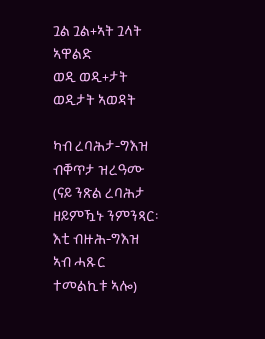ጓል ጓል+ኣት ጓላት ኣዋልድ
ወዲ ወዲ+ታት ወዲታት ኣወዳት

ካብ ረባሕታ-ግእዝ ብቐጥታ ዝረዓሙ (ናይ ንጽል ረባሕታ ዘይምዃኑ ንምንጻር፡ እቲ ብዙሕ-ግእዝ ኣብ ሓጹር ተመልኪቱ ኣሎ)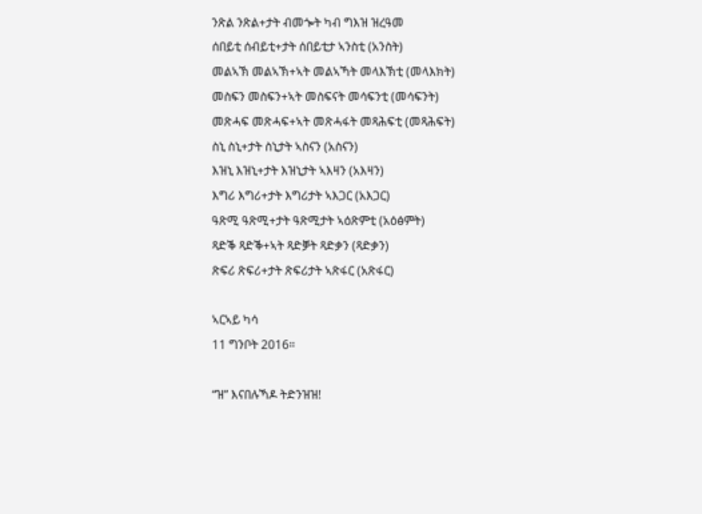ንጽል ንጽል+ታት ብመጐት ካብ ግእዝ ዝረዓመ
ሰበይቲ ሰብይቲ+ታት ሰበይቲታ ኣንስቲ (አንስት)
መልኣኽ መልኣኽ+ኣት መልኣኻት መላእኽቲ (መላእክት)
መስፍን መስፍን+ኣት መስፍናት መሳፍንቲ (መሳፍንት)
መጽሓፍ መጽሓፍ+ኣት መጽሓፋት መጻሕፍቲ (መጻሕፍት)
ስኒ ስኒ+ታት ስኒታት ኣስናን (አስናን)
እዝኒ እዝኒ+ታት እዝኒታት ኣእዛን (አእዛን)
እግሪ እግሪ+ታት እግሪታት ኣእጋር (አእጋር)
ዓጽሚ ዓጽሚ+ታት ዓጽሚታት ኣዕጽምቲ (አዕፅምት)
ጻድቕ ጻድቕ+ኣት ጻድቓት ጻድቃን (ጻድቃን)
ጽፍሪ ጽፍሪ+ታት ጽፍሪታት ኣጽፋር (አጽፋር)

ኣርኣይ ካሳ
11 ግንቦት 2016።

“ዝ” እናበሉኻዶ ትድንዝዝ!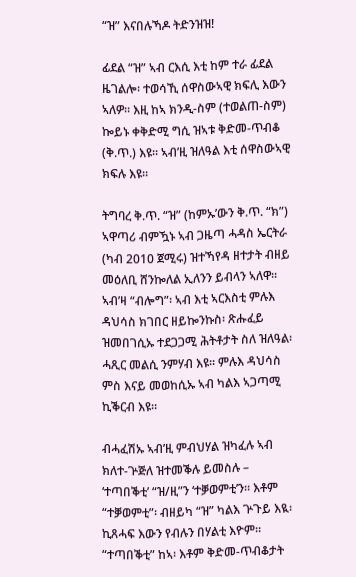“ዝ” እናበሉኻዶ ትድንዝዝ!

ፊደል “ዝ” ኣብ ርእሲ እቲ ከም ተራ ፊደል ዜገልሎ፡ ተወሳኺ ሰዋስውኣዊ ክፍሊ እውን ኣለዎ። እዚ ከኣ ክንዲ-ስም (ተወልጠ-ስም) ኰይኑ ቀቅድሚ ግሲ ዝኣቱ ቅድመ-ጥብቆ (ቅ.ጥ.) እዩ። ኣብ’ዚ ዝለዓል እቲ ሰዋስውኣዊ ክፍሉ እዩ።

ትግባረ ቅ.ጥ. “ዝ” (ከምኡ’ውን ቅ.ጥ. “ክ”) ኣዋጣሪ ብምዃኑ ኣብ ጋዜጣ ሓዳስ ኤርትራ (ካብ 2010 ጀሚሩ) ዝተኻየዳ ዘተታት ብዘይ መዕለቢ ሸንኰለል ኢለንን ይብላን ኣለዋ። ኣብ’ዛ “ብሎግ”፡ ኣብ እቲ ኣርእስቲ ምሉእ ዳህሳስ ክገበር ዘይኰንኩስ፡ ጽሑፈይ ዝመበገሲኡ ተደጋጋሚ ሕትቶታት ስለ ዝለዓል፡ ሓጺር መልሲ ንምሃብ እዩ። ምሉእ ዳህሳስ ምስ እናይ መወከሲኡ ኣብ ካልእ ኣጋጣሚ ኪቕርብ እዩ።

ብሓፈሽኡ ኣብ’ዚ ምብህሃል ዝካፈሉ ኣብ ክለተ-ጕጅለ ዝተመቕሉ ይመስሉ – ‘ተጣበቕቲ’ “ዝ/ዚ”ን ‘ተቓወምቲ’ን። እቶም “ተቓወምቲ”፡ ብዘይካ “ዝ” ካልእ ጕጉይ እዪ፡ ኪጸሓፍ እውን የብሉን በሃልቲ እዮም። “ተጣበቕቲ” ከኣ፡ እቶም ቅድመ-ጥብቆታት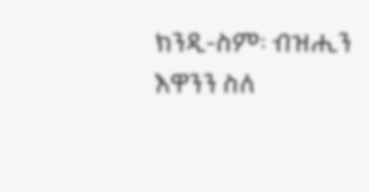ክንዲ-ስም፡ ብዝሒን እዋንን ስለ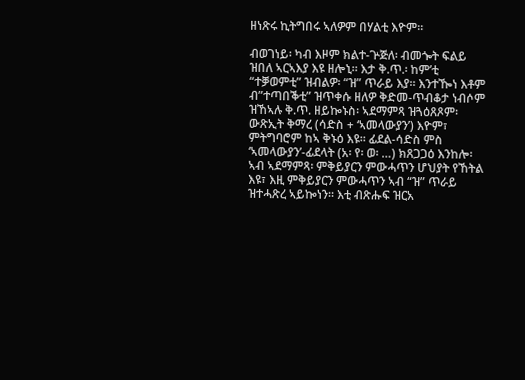ዘነጽሩ ኪትግበሩ ኣለዎም በሃልቲ እዮም።

ብወገነይ፡ ካብ እዞም ክልተ-ጕጅለ፡ ብመጐት ፍልይ ዝበለ ኣርኣእያ እዩ ዘሎኒ። እታ ቅ.ጥ.፡ ከም’ቲ “ተቓወምቲ” ዝብልዎ፡ “ዝ” ጥራይ እያ። እንተዀነ እቶም ብ”ተጣበቕቲ” ዝጥቀሱ ዘለዎ ቅድመ-ጥብቆታ ነብሶም ዝኸኣሉ ቅ.ጥ. ዘይኰኑስ፡ ኣደማምጻ ዝጓዕጸጾም፡ ውጽኢት ቅማረ (ሳድስ + ‘ኣመላውያን’) እዮም፣ ምትግባሮም ከኣ ቅኑዕ እዩ። ፊደል-ሳድስ ምስ ‘ኣመላውያን’-ፊደላት (አ፡ የ፡ ወ፡ …) ክጸጋጋዕ እንከሎ፡ ኣብ ኣደማምጻ፡ ምቅይያርን ምውሓጥን ሆህያት የኸትል እዩ፣ እዚ ምቅይያርን ምውሓጥን ኣብ “ዝ” ጥራይ ዝተሓጽረ ኣይኰነን። እቲ ብጽሑፍ ዝርአ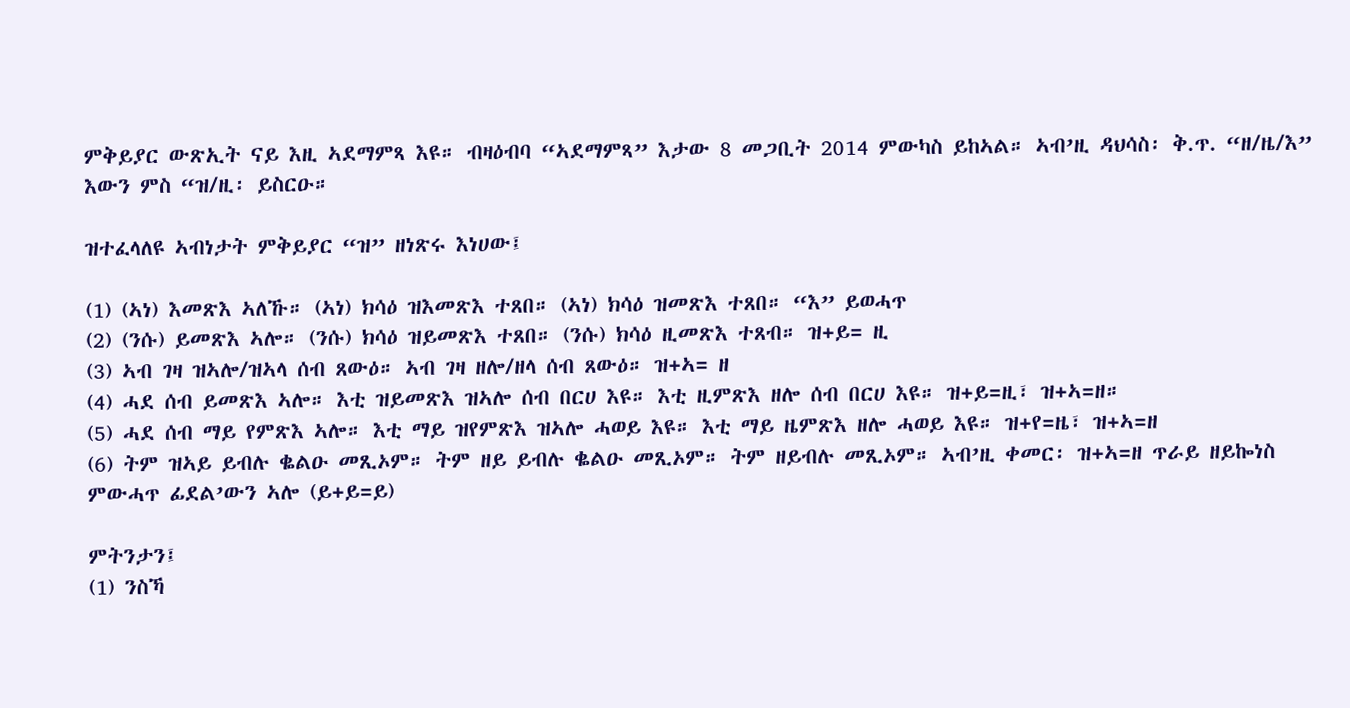ምቅይያር ውጽኢት ናይ እዚ ኣደማምጻ እዩ። ብዛዕብባ “ኣደማምጻ” እታው 8 መጋቢት 2014 ምውካስ ይከኣል። ኣብ’ዚ ዳህሳስ፡ ቅ.ጥ. “ዘ/ዜ/እ” እውን ምስ “ዝ/ዚ፡ ይስርዑ።

ዝተፈላለዩ ኣብነታት ምቅይያር “ዝ” ዘነጽሩ እነሀው፤

(1) (ኣነ) እመጽእ ኣለኹ። (ኣነ) ክሳዕ ዝእመጽእ ተጸበ። (ኣነ) ክሳዕ ዝመጽእ ተጸበ። “እ” ይወሓጥ
(2) (ንሱ) ይመጽእ ኣሎ። (ንሱ) ክሳዕ ዝይመጽእ ተጸበ። (ንሱ) ክሳዕ ዚመጽእ ተጸብ። ዝ+ይ= ዚ
(3) ኣብ ገዛ ዝኣሎ/ዝኣላ ሰብ ጸውዕ። ኣብ ገዛ ዘሎ/ዘላ ሰብ ጸውዕ። ዝ+ኣ= ዘ
(4) ሓደ ሰብ ይመጽእ ኣሎ። እቲ ዝይመጽእ ዝኣሎ ሰብ በርሀ እዩ። እቲ ዚምጽእ ዘሎ ሰብ በርሀ እዩ። ዝ+ይ=ዚ፣ ዝ+ኣ=ዘ።
(5) ሓደ ሰብ ማይ የምጽእ ኣሎ። እቲ ማይ ዝየምጽእ ዝኣሎ ሓወይ እዩ። እቲ ማይ ዜምጽእ ዘሎ ሓወይ እዩ። ዝ+የ=ዜ፣ ዝ+ኣ=ዘ
(6) ትም ዝኣይ ይብሉ ቈልዑ መጺኦም። ትም ዘይ ይብሉ ቈልዑ መጺኦም። ትም ዘይብሉ መጺኦም። ኣብ’ዚ ቀመር፡ ዝ+ኣ=ዘ ጥራይ ዘይኰነስ ምውሓጥ ፊደል’ውን ኣሎ (ይ+ይ=ይ)

ምትንታን፤
(1) ንስኻ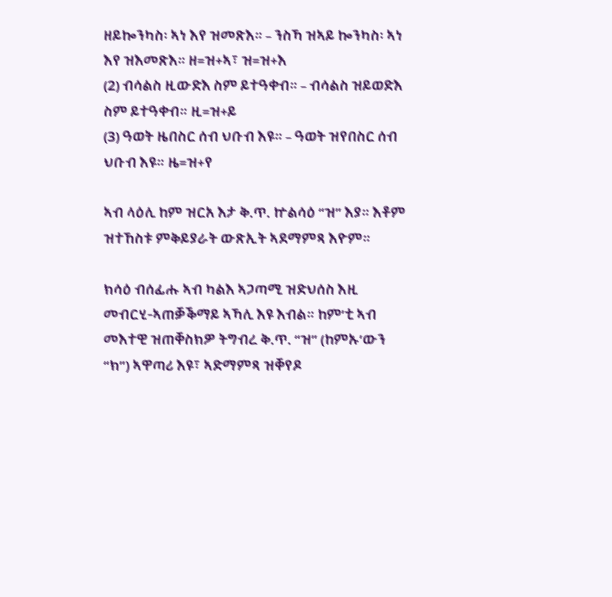ዘይኰንካስ፡ ኣነ እየ ዝመጽእ። – ንስኻ ዝኣይ ኰንካስ፡ ኣነ እየ ዝእመጽእ። ዘ=ዝ+ኣ፣ ዝ=ዝ+እ
(2) ብሳልስ ዚውድእ ስም ይተዓቀብ። – ብሳልስ ዝይወድእ ስም ይተዓቀብ። ዚ=ዝ+ይ
(3) ዓወት ዜበስር ሰብ ህቡብ እዩ። – ዓወት ዝየበስር ሰብ ህቡብ እዩ። ዜ=ዝ+የ

ኣብ ላዕሊ ከም ዝርአ እታ ቅ.ጥ. ኵልሳዕ “ዝ” እያ። እቶም ዝተኸስቱ ምቅይያራት ውጽኢት ኣደማምጻ እዮም።

ክሳዕ ብሰፊሑ ኣብ ካልእ ኣጋጣሚ ዝድህሰስ እዚ መብርሂ-ኣጠቓቕማይ ኣኻሊ እዩ እብል። ከም’ቲ ኣብ መእተዊ ዝጠቐስክዎ ትግብረ ቅ.ጥ. “ዝ” (ከምኡ’ውን “ክ”) ኣዋጣሪ እዩ፣ ኣድማምጻ ዝቐየዶ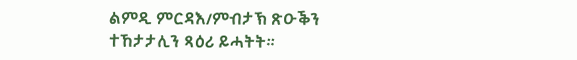ልምዲ ምርዳእ/ምብታኽ ጽዑቕን ተኸታታሊን ጻዕሪ ይሓትት።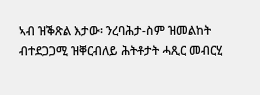ኣብ ዝቕጽል እታው፡ ንረባሕታ-ስም ዝመልከት ብተደጋጋሚ ዝቐርብለይ ሕትቶታት ሓጺር መብርሂ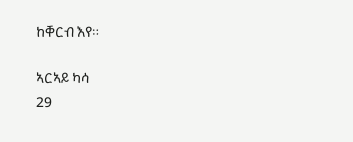ከቐርብ እየ።

ኣርኣይ ካሳ
29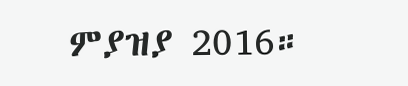ምያዝያ 2016።